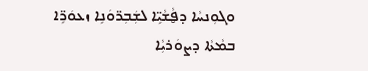ܘܓܘܼܢܚܵܐ ܕܦ̮ܵܫܵܝܹ̈ܐ ܠܫܲܒܼܪ̈ܘܿܢܹܐ ܙܥܘܿܪܹ̈ܐ
ܒܡܵܬܵܐ ܕܨܘܿܪܝܼܵܐ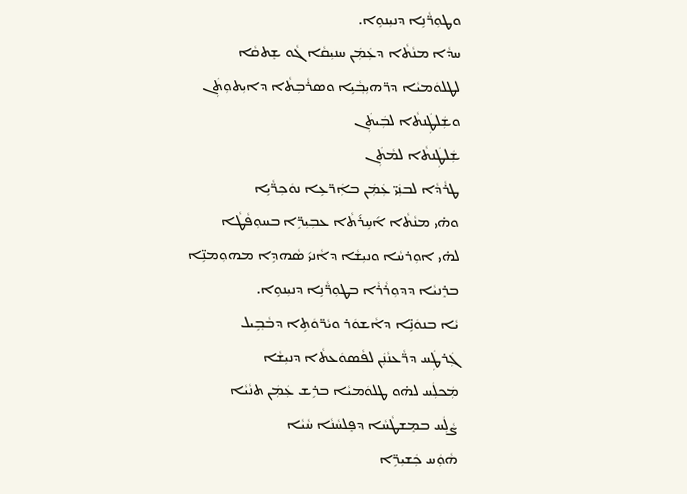ܘܛܘܼܪ̈ܵܢܹܐ ܕܢܝܼܢܘܹܐ.
ܚܕܵܐ ܡܢܵܬܵܐ ܕܥܲܡܲܢ ܚܢܝܼܩܵܐ ܓܵܘ ܫܸܬܩܵܐ
ܠܛܠܘܿܡܝܵܐ ܕܪ̈ܗܝܼܒ݂ܵܝܹܐ ܘܣܪܵܒܼܬܵܐ ܕܐܝܼܬܘܼܬܲܢ
ܘܫܲܠܛܲܢܬܵܐ ܠܒܲܝܬܲܢ
ܫܲܠܛܲܢܬܵܐ ܠܡܵܬܲܢ
ܛܪܵܕܵܐ ܠܒܢܲܝ̈ ܥܲܡܲܢ ܒܐܲܪ̈ܥܹܐ ܢܘܿܟܼܪ̈ܵܝܹܐ
ܘܗ̇ܝ ܡܢܵܬܵܐ ܐ݇ܚܹܪ݇ܬܵܐ ܥܒܼܝܼܪܹ̈ܐ ܒܚܘܼܦܵܛܵܐ
ܠܗ̇ܝ ܐܘܼܪܚܵܐ ܘܢܝܼܫܵܐ ܕܐܵܢܝ݇ ܣܵܗܕܹܐ ܡܗܘܼܡܢܹ̈ܐ
ܒܪܸܢܝܵܐ ܕܕܘܼܪܵܪܵܐ ܒܛܘܼܪ̈ܵܢܹܐ ܕܢܝܼܢܘܹܐ.
ܝܵܐ ܒܢܘܿܢܹ̈ܐ ܕܐܵܫܘܿܪ ܘܝܵܪ̈ܘܿܬܹܐ ܕܒܵܒ݂ܹܝܠ
ܓܲܪܛܲܚ ܕܪ̈ܵܥܢܵܢܲܢ ܠܦܵܣܘܿܥܬܵܐ ܕܢܝܼܫܵܐ
ܡܲܟܠܲܚ ܠܗ̇ܘ ܛܠܘܿܡܝܵܐ ܒܪܹܫ ܥܲܡܲܢ ܬܢܵܝܵܐ
ܨܵܠܲܚ ܒܡܸܫܛܵܚܵܐ ܕܦܸܠܚܵܢܵܐ ܚܵܝܵܐ
ܗܵܘܲܚ ܟܲܫܝܼܪܹ̈ܐ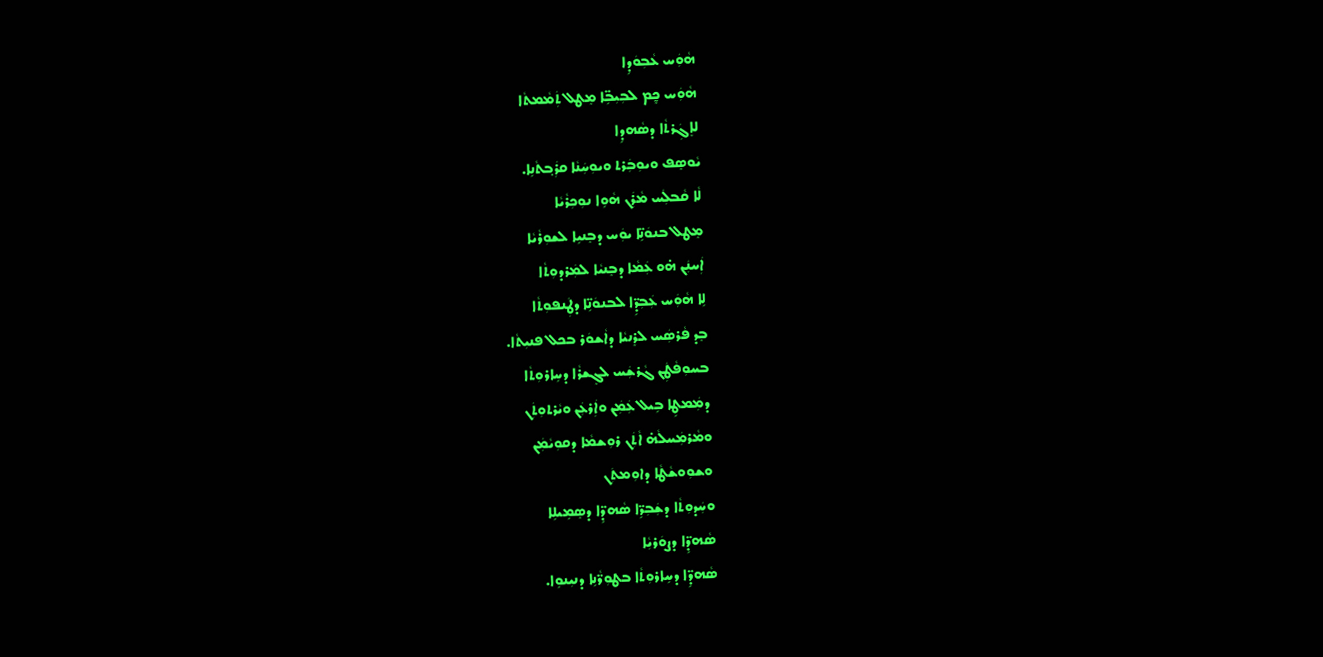ܗܵܘܲܚ ܥܵܒܼܘܿܕܹܐ
ܗܵܘܲܚ ܟ̰ܸܡ ܠܒܼܝܼܒܹ̈ܐ ܡܸܛܠ ܬܲܡܵܡܬܵܐ
ܠܐܸܓܲܪܬܵܐ ܕܣܵܗܕܹܐ
ܝܵܘܣܸܦ ܘܝܘܼܒܲܪܬ ܘܝܘܼܚܲܢܵܐ ܩܪܲܒ݂ܬܵܢܹܐ.
ܠܵܐ ܩܵܒܠܲܚ ܡܵܪܲܢ ܗܵܘܹܐ ܢܘܼܟܼܪܵܝܵܐ
ܡܸܛܠ ܒܢܘܿܢܹ̈ܐ ܝܘܲܚ ܕܒܸܢܝܹܐ ܠܫܘܼܪܵܝܵܐ
ܐܲܚܢܲܢ ܗ̇ܘ ܥܲܡܵܐ ܕܒܸܢܝܵܐ ܠܡܲܪܕܘܼܬܵܐ
ܠܹܐ ܗܵܘܲܚ ܥܲܒܼܕܹ̈ܐ ܠܒܢܘܿܢܹ̈ܐ ܕܛܲܢܦܘܼܬܵܐ
ܒܸܕ ܦܵܪܣܲܚ ܠܪܸܢܝܵܐ ܕܐܵܫܘܿܪ ܒܟܠ ܦܢܝܼܬܵܐ.
ܒܚܘܼܦܵܛܲܢ ܓܵܪܫܲܚ ܠܓܸܫܪܵܐ ܕܚܹܐܪܘܼܬܵܐ
ܕܡܲܡܛܹܐ ܒܹܝܠ ܥܲܡܲܢ ܘܐܲܪܥܲܢ ܘܝܵܪܬܘܼܬܲܢ
ܘܡܵܪܡܲܚܠܵܗ̇ ܐܵܬܲܢ ܪܘܼܫܡܵܐ ܕܩܘܼܝܵܡܲܢ
ܘܫܘܼܘܫܵܛܵܐ ܕܐܘܼܡܬܲܢ
ܘܚܲܕܘܼܬܵܐ ܕܫܲܒܼܪܹ̈ܐ ܣܵܗܕܹ̈ܐ ܕܣܸܡܹܝܠܹܐ
ܣܵܗܕܹ̈ܐ ܕܨܘܿܪܝܼܵܐ
ܣܵܗܕܹ̈ܐ ܕܚܹܐܪܘܼܬܵܐ ܒܛܘܼܪ̈ܵܢܹܐ ܕܢܝܼܢܘܹܐ.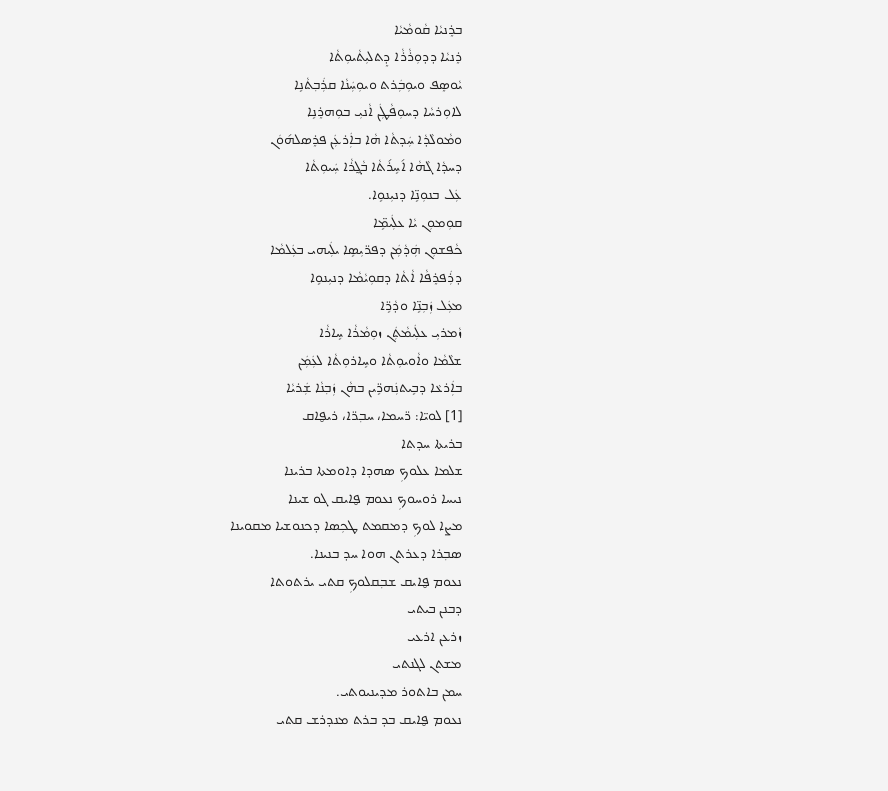ܒܪܸܢܝܵܐ ܩܵܘܡܵܝܵܐ
ܪܸܢܝܵܐ ܕܕܘܼܪܵܪܵܐ ܕܸܬܠܝܼܬܵܝܘܼܬܵܐ
ܝܵܘܣܸܦ ܘܝܘܼܒܲܪܬ ܘܝܘܼܚܲܢܵܐ ܩܪܲܒ݂ܬܵܢܹܐ
ܠܐܘܼܪܚܵܐ ܕܚܘܼܦܵܛܲܢ ܐܵܢܝܼ ܒܘܼܗܪܸܢܹܐ
ܘܡܵܘܠܵܕܵܐ ܚܲܕܬܵܐ ܗܵܐ ܒܐܲܪܥܲܢ ܦܪܸܣܠܗ݇ܘܿܢ
ܕܚܕܵܐ ܓܵܗܵܐ ܐ݇ܚܹܪ݇ܬܵܐ ܒܵܓ̰ܪܵܐ ܚܲܝܘܼܬܵܐ
ܥܲܠ ܒܢܘܼܢܹ̈ܐ ܕܢܝܼܢܘܹܐ.
ܩܘܼܡܘܼܢ ܝܵܐ ܥܠܲܝܡܹ̈ܐ
ܟܵܦܫܘܼܢ ܗܲܕܵܡܲܢ ܕܦܪ̈ܝܼܣܹܐ ܝܠܲܝܗܝ ܒܥܲܠܡܵܐ
ܕܪܲܦܪܸܦܵܐ ܐܵܬܵܐ ܕܩܘܼܝܵܡܵܐ ܕܢܝܼܢܘܹܐ
ܡܥܲܠ ܙܲܒܼܢܹ̈ܐ ܘܕܵܪܹ̈ܐ
ܙܵܡܪܝܼ ܥܠܲܝܡܵܬܲܢ ܙܘܼܡܵܪܵܐ ܚܹܐܪܵܐ
ܫܠܵܡܵܐ ܘܐܵܘܝܘܼܬܵܐ ܘܚܹܐܪܘܼܬܵܐ ܠܥܲܡܲܢ
ܒܐܲܪܥܵܐ ܕܒܹܝܬܢܲܗܪܹ̈ܝܢ ܒܗܵܢ ܙܲܒ݂ܢܵܐ ܫܲܪܝܵܐ
[1] ܠܘܝ̈ܐ: ܪ̈ܚܡܐ، ܚܒ݂ܪ̈ܐ، ܪܝܦ̮ܐܩ
ܒܪܝܬܐ ܚܕܬܐ
ܫܠܡܐ ܥܠܘܟܼ ܣܗܕܐ ܕܐܘܡܬܐ ܒܪܝܢܐ
ܢܝܚܐ ܪܘܚܘܟܼ ܢܥܘܡ ܦ̮ܐܝܩ ܓܘ ܫܝܢܐ
ܡܨܐ ܠܘܟܼ ܕܡܩܡܬ ܛܟܼܣܐ ܕܟܢܘܫܝܐ ܡܩܘܝܢܐ
ܣܒ݂ܪܐ ܕܥܪܬܢ ܗܘܐ ܚܕ ܒܢܝܢܐ.
ܢܥܘܡ ܦ̮ܐܝܩ ܫܒ݂ܩܠܘܟܼ ܩܬܝ ܝܪܬܘܬܐ
ܕܒܢܢ ܒܝܬܝ
ܙܪܥܢ ܐܪܥܝ
ܡܫܬܢ ܠܓܢܬܝ
ܚܡܢ ܒܐܬܘܪ ܡܕܝܢܝܘܬܝ.
ܢܥܘܡ ܦ̮ܐܝܩ ܒܕ ܒܪܬ ܡܢܕܪܫ ܩܬܝ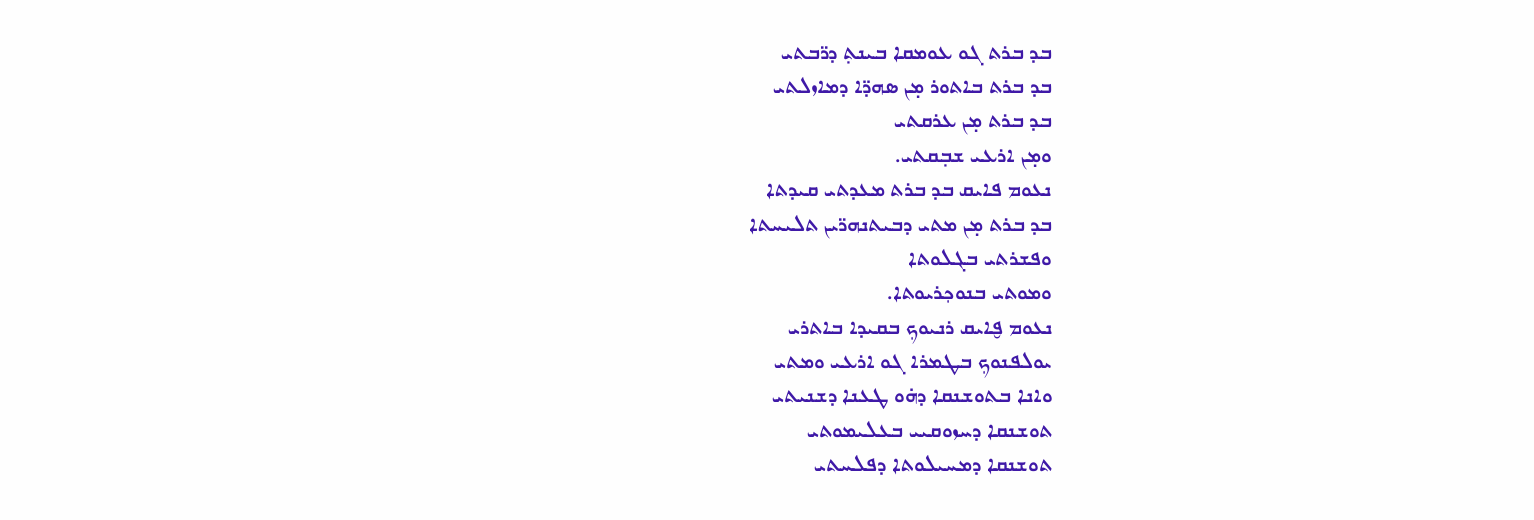ܒܕ ܒܪܬ ܓܘ ܥܘܡܩܐ ܒܝܢܬ݂ ܕܪ̈ܒܬܝ
ܒܕ ܒܪܬ ܒܐܬܘܪ ܡ̣ܢ ܣܗܕ̈ܐ ܕܡܐܙܠܬܝ
ܒܕ ܒܪܬ ܡ̣ܢ ܥܪܩܬܝ
ܘܡ̣ܢ ܐܪܥܝ ܫܒ݂ܩܬܝ.
ܢܥܘܡ ܦܐܝܩ ܒܕ ܒܪܬ ܡܥܕܬܝ ܩܝܕܬܐ
ܒܕ ܒܪܬ ܡ̣ܢ ܡܬܝ ܕܒܝܬܢܗܪ̈ܝܢ ܬܠܝܚܬܐ
ܘܦܫܪܬܝ ܒܓܠܘܬܐ
ܘܡܘܬܝ ܒܢܘܟ݂ܪܝܘܬܐ.
ܢܥܘܡ ܦ̮ܐܝܩ ܪܢܝܘܟܼ ܒܩܝܕܐ ܒܐܬܪܝ
ܝܘܠܦܢܘܟܼ ܒܛܡܪܐ ܓܘ ܐܪܥܝ ܘܡܬܝ
ܘܐܢܐ ܒܬܘܫܢܩܐ ܕܗ̇ܘ ܛܥܢܐ ܕܫܢܝܬܝ
ܬܘܫܢܩܐ ܕܚܙܘܩܝܝ ܒܥܠܝܡܘܬܝ
ܬܘܫܢܩܐ ܕܡܚܝܠܘܬܐ ܕܦܠܚܬܝ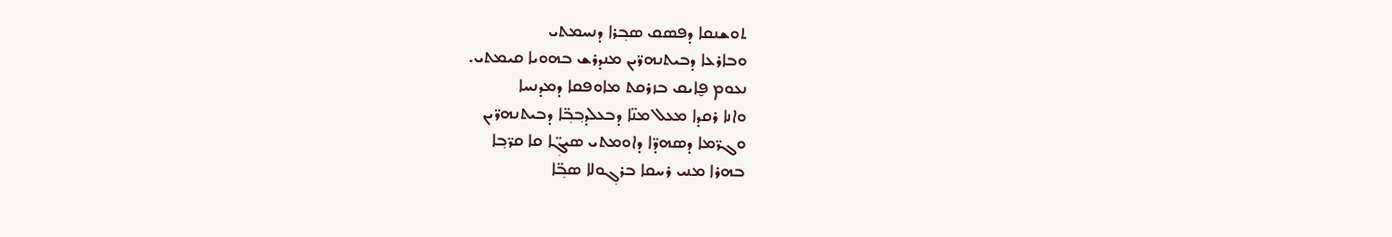ܬܘܫܢܩܐ ܕܦܣܩ ܣܒ݂ܪܐ ܕܢܚܡܬܝ
ܘܒܐܪܥܐ ܕܒܝܬܢܗܪ̈ܝܢ ܡܢܕܪܫ ܒܗܘܝܐ ܩܝܡܬܝ.
ܢܥܘܡ ܦ̮ܐܝܩ ܒܙܪܩܬ ܡܐܘܦܩܐ ܕܡܕܢܚܐ
ܘܐܢܐ ܪܩܕܐ ܡܥܠ ܡܢ̈ܐ ܕܒܥܠܕܒ݂ܒ݂̈ܐ ܕܒܝܬܢܗܪ̈ܝܢ
ܘܓܪ̈ܡܐ ܕܣܗܕ̈ܐ ܕܐܘܡܬܝ ܣܝܓܼ̈ܐ ܩܐ ܩܪ̈ܒ݂ܐ
ܒܗܪܐ ܡܢܝ ܪܚܩܐ ܒܪܓ݂ܘܠܐ ܣܒ݂̈ܐ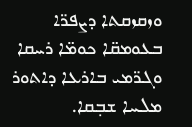ܘܙܩܙܩܬܐ ܕܨܦܪ̈ܐ ܒܥܘܡܩ̈ܐ ܟܘܡ̈ܐ ܪܚܩܐ
ܘܓܪ̈ܡܝ ܒܐܪܥܐ ܕܐܬܘܪ ܡܠܚܐ ܫܒ݂ܩܐ.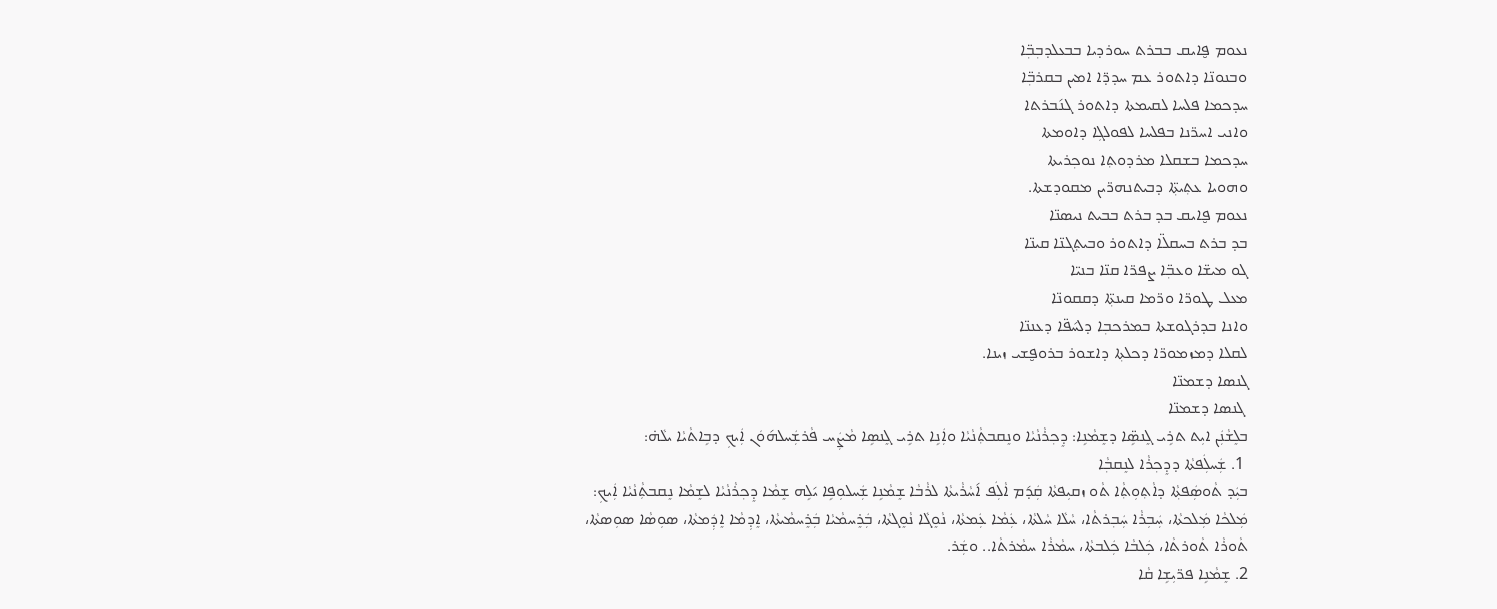ܢܥܘܡ ܦ̮ܐܝܩ ܒܒܪܬ ܚܘܪܕܝܐ ܒܒܥܠܕܒ݂ܒ݂̈ܐ
ܘܒܢܘܢ̈ܐ ܕܐܬܘܪ ܥܡ ܚܕܕ̈ܐ ܐܡܝܢ ܒܩܪܒ݂̈ܐ
ܚܕܟܡܐ ܦܠܚܐ ܠܩܝܡܬܐ ܕܐܬܘܪ ܓܢ݇ܒܪܬܐ
ܘܐܢܝ ܐܚܪ̈ܢܐ ܒܦܠܚܐ ܠܦܘܠܓܼܐ ܕܐܘܡܬܐ
ܚܕܟܡܐ ܒܫܩܠܐ ܡܪܕܘܬ݂ܐ ܢܘܟ݂ܪܝܬܐ
ܘܗܘܝܐ ܥܬ݂ܝܬ݂̈ܐ ܕܒܝܬܢܗܪ̈ܝܢ ܡܩܘܕܫܬܐ.
ܢܥܘܡ ܦ̮ܐܝܩ ܒܕ ܒܪܬ ܒܒܝܬ ܢܝܣܢ̈ܐ
ܒܕ ܒܪܬ ܒܚܩܠ̈ܐ ܕܐܬܘܪ ܘܒܝܬ݂ܓܢ̈ܐ ܩܝܢ̈ܐ
ܓܘ ܡܝܫ̈ܐ ܘܥܒ݂̈ܐ ܨܦܪ̈ܐ ܩܢ̈ܐ ܒܢܝ̈ܐ
ܡܥܠ ܛܘܪ̈ܐ ܘܪ̈ܡܐ ܩܝܢܬ݂̈ܐ ܕܩܩܘܢ̈ܐ
ܘܐܢܐ ܒܕܪܓܘܫܬܐ ܒܡܪܟܒ݂ܐ ܕܠܚ݇ܦ̈ܐ ܕܥܢܢ̈ܐ
ܠܩܠܐ ܕܡܙܡܘܪ̈ܐ ܕܟܠܬ݂ܐ ܕܐܫܘܪ ܒܪܘܦ̮ܫܝ ܙܝܢܐ.
ܓܢܣܐ ܕܫܡܢ̈ܐ
 ܓܢܣܐ ܕܫܡܢ̈ܐ
ܒܠܸܫܵܢܲܢ ܐܝܼܬ ܬܪܹܝ ܓܸܢܣܹ̈ܐ ܕܫܸܡܵܢܹܐ: ܕܸܟ݂ܪܵܢܵܝܵܐ ܘܢܸܩܒܬ݂ܵܢܵܝܵܐ ܘܐܲܢܹܐ ܬܪܹܝ ܓܸܢܣܹܐ ܡܵܨܲܚ ܦܵܪܫܲܚܠܗ݇ܘܿܢ ܐܲܝܟܼ ܕܒܹܐܬܵܝܵܐ ܝܠܵܗ̇:
 1. ܫܲܚܠܲܦܬܵܐ ܕܕܸܟ݂ܪܵܐ ܠܢܸܩܒ݂ܵܐ
ܒܝܲܕ ܬܵܘܣܲܦܬ݂ܵܐ ܕܐܵܬ݂ܘܼܬ݂ܵܐ ܬܵܘ ܙܩܝܼܦܬܵܐ ܩܲܕ݇ܡ ܐܵܠܲܦ ܐ݇ܚܵܪܵܝܬܵܐ ܠܪܵܒܵܐ ܫܸܡܵܢܹܐ ܫܲܚܠܘܼܦܹܐ ܝ݇ܠܹܗ ܫܸܡܵܐ ܕܸܟ݂ܪܵܢܵܝܵܐ ܠܫܸܡܵܐ ܢܸܩܒܬܼܵܢܵܝܵܐ ܐܲܝܟܼ: ܡܲܠܟܵܐ ܡܲܠܟܬܵܐ، ܚܲܒܼܪܵܐ ܚܲܒ݂ܪܬܵܐ، ܚܵܠܵܐ ܚܵܠܬܵܐ، ܥܲܡܵܐ ܥܲܡܬܵܐ، ܢܵܘܸܓܵܐ ܢܵܘܸܓܬܵܐ، ܒܲܪܸܚܡܵܝܵܐ ܒܲܪܸܚܡܵܝܬܵܐ، ܐܸܕܼܡܵܐ ܐܸܕܲܡܬܵܐ، ܣܘܼܣܵܐ ܣܘܼܣܬܵܐ، ܬܵܘܪܵܐ ܬܵܘܪܬܵܐ، ܟܲܠܒܵܐ ܟܲܠܒܬܵܐ، ܚܡܵܪܵܐ ܚܡܵܪܬܵܐ.. ܘܫܲܪ.
2. ܫܸܡܵܢܹܐ ܦܪ̈ܝܼܫܹܐ ܩܵܐ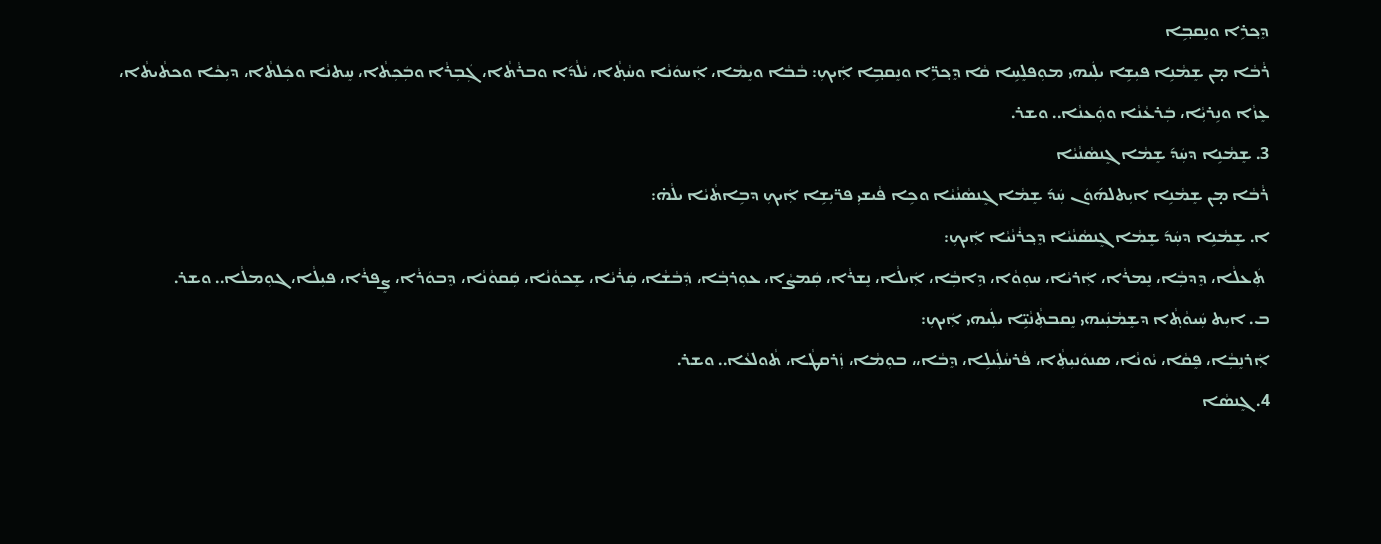ܕܸܟ݂ܪܹܐ ܘܢܸܩܒ݂ܹܐ
ܪܵܒܵܐ ܡ̣ܢ ܫܸܡܵܢܹܐ ܦܝܼܫܹܐ ܝܠܲܝܗܝ ܡܘܼܦܠܸܚܹܐ ܩܵܐ ܕܸܟ݂ܪܹ̈ܐ ܘܢܸܩܒ݂ܹܐ ܐܲܝܟܼ: ܒܵܒܵܐ ܘܝܸܡܵܐ، ܐܲܚܘܿܢܵܐ ܘܚܵܬ݂ܵܐ، ܝܵܠܵܕ݇ܐ ܘܒܪܵܬܵܐ، ܓܲܒܼܪܵܐ ܘܒܲܟܼܬܵܐ، ܚܸܬܢܵܐ ܘܟܲܠܬܵܐ، ܕܝܼܟܵܐ ܘܟܬܵܝܬܵܐ، ܥܸܙܵܐ ܘܢܹܪܝܼܵܐ، ܒܲܪܥܵܢܵܐ ܘܘܲܥܢܵܐ.. ܘܫܪ.
3. ܫܸܡܵܢܹܐ ܕܚܲܕ݇ ܫܸܡܵܐ ܓܸܢܣܵܢܵܝܵܐ
ܪܵܒܵܐ ܡ̣ܢ ܫܸܡܵܢܹܐ ܐܝܼܬܠܗ݇ܘܿܢ ܚܲܕ݇ ܫܸܡܵܐ ܓܸܢܣܵܢܵܝܵܐ ܘܟܹܐ ܦܵܝܫܝܼ ܦܪ̈ܝܼܫܹܐ ܐܲܝܟܼ ܕܒܹܐܬܵܝܵܐ ܝܠܵܗ̇:
ܐ. ܫܸܡܵܢܹܐ ܕܚܲܕ݇ ܫܸܡܵܐ ܓܸܢܣܵܢܵܝܵܐ ܕܸܟ݂ܪܵܢܵܝܵܐ ܐܲܝܟܼ:
 ܬܲܥܠܵܐ، ܕܸܕܒܼܵܐ، ܢܸܡܪܵܐ، ܐܲܪܝܵܐ، ܚܘܼܘܵܐ، ܕܹܐܒܼܵܐ، ܐܲܝܠܵܐ، ܢܸܫܪܵܐ، ܩܲܡܨܵܐ، ܥܘܼܪܒ݂ܵܐ، ܕܲܒܵܫܵܐ، ܩܲܪܵܝܵܐ، ܫܸܟܘܵܢܵܐ، ܩܲܩܘܵܢܵܐ، ܕܸܒܘܿܪܵܐ، ܨܸܦܪܵܐ، ܦܝܼܠܵܐ، ܓܘܼܡܠܵܐ.. ܘܫܪ.
ܒ. ܐܝܼܬ ܚܲܝܘܵܬ݂ܵܐ ܕܫܸܡܵܢܲܝܗܝ ܢܸܩܒܬܼܵܢܵܝܹ̈ܐ ܝܠܲܝܗܝ ܐܲܝܟܼ:
ܐܲܪܢܸܒܼܵܐ، ܦܸܩܵܐ، ܝܵܘܢܵܐ، ܣܢܘܿܢܝܼܬܼܵܐ، ܦܵܪܚܵܠܲܝܠܹܐ، ܕܸܒܵܐ،، ܒܘܼܡܵܐ، ܙܲܪܩܛܵܐ، ܬܵܘܠܥܵܐ.. ܘܫܪ.
4. ܓܸܢܣܵܐ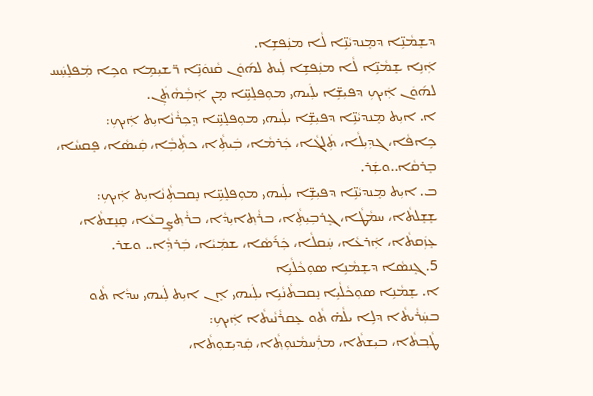ܕܫܸܡܵܢܹ̈ܐ ܕܡܸܢܕܝܵܢܹ̈ܐ ܠܵܐ ܡܢܲܦܫܹܐ.
ܐܲܢܹܐ ܫܸܡܵܢܹ̈ܐ ܠܵܐ ܡܢܲܦܫܹܐ ܠܲܝܬ ܠܗ݇ܘܿܢ ܩܵܢܘܿܢܹ̈ܐ ܪ̈ܫܝܼܡܹܐ ܘܟܹܐ ܡܲܦܠܸܚܲܚ ܠܗ݇ܘܿܢ ܐܲܝܟܼ ܕܦܝܼܫܹ̈ܐ ܝܠܲܝܗܝ ܡܘܼܦܠܸܚܹ̈ܐ ܡ̣ܢ ܐܲܒܼܵܗܵܬܲܢ.
ܐ. ܐܝܼܬ ܡܸܢܕܝܵܢܹ̈ܐ ܕܦܝܼܫܹ̈ܐ ܝܠܲܝܗܝ ܡܘܼܦܠܸܚܹ̈ܐ ܕܸܟܼܪܵܢܵܐܝܼܬ ܐܲܝܟܼ:
ܟܹܐܦܵܐ، ܓܕܼܝܼܠܵܐ، ܬܲܠܓܵܐ، ܟܲܪܡܵܐ، ܒܲܝܬܼܵܐ، ܟܬܼܵܒܼܵܐ، ܩܲܝܣܵܐ، ܦܸܩܚܵܐ، ܒܸܪܩܵܐ..ܘܫܲܪ.
ܒ. ܐܝܼܬ ܡܸܢܕܝܵܢܹ̈ܐ ܕܦܝܼܫܹ̈ܐ ܝܠܲܝܗܝ ܡܘܼܦܠܸܚܹ̈ܐ ܢܸܩܒܬܼܵܢܵܐܝܼܬ ܐܲܝܟܼ:
ܫܸܫܸܠܬܵܐ، ܚܡܵܛܵܐ، ܓܸܪܒܼܝܼܬܼܵܐ، ܒܪܵܬ݂ܐܝܼܕܵܐ، ܒܪܵܬ݂ܨܸܒܥܵܐ، ܩܸܢܸܫܬܵܐ، ܥܸܙܲܩܬܵܐ، ܐܲܪܥܵܐ، ܚܲܩܠܵܐ، ܟܲܪ݇ܣܵܐ، ܫܡܲܝܵܐ، ܒܲܪܕܼܵܐ.. ܘܫܪ.
5. ܓܸܢܣܵܐ ܕܫܸܡܵܢܹܐ ܣܘܼܟܵܠܵܝܹܐ
ܐ. ܫܸܡܵܢܹܐ ܣܘܼܟܵܠܵܝܹܐ ܢܸܩܒܬܵܢܵܝܹܐ ܝܠܲܝܗܝ ܐܸܢ ܐܝܼܬ ܠܲܝܗܝ ܚܕܵܐ ܬܵܘ ܒܚܲܪܵܝܬܵܐ ܕܠܹܐ ܝܠܵܗ̇ ܬܵܘ ܥܸܩܪܵܢܵܝܬܵܐ ܐܲܝܟܼ:
ܛܵܒ݂ܬܵܐ، ܒܝܼܫܬܵܐ، ܡܪܲܚܡܵܢܘܼܬ݂ܵܐ، ܩܲܕܝܼܫܘܼܬܵܐ،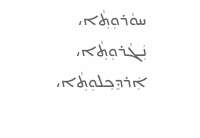ܚܘܵܪܘܼܬ݂ܵܐ، ܢܲܓܵܪܘܼܬ݂ܵܐ، ܐܲܪܕܸܟ݂ܠܘܼܬ݂ܵܐ،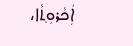ܐܲܟܵܪܘܼܬ݂ܵܐ،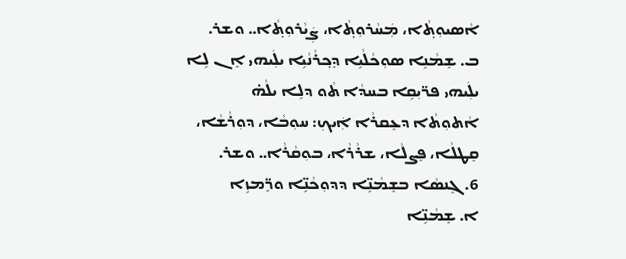ܐܵܣܝܘܼܬ݂ܵܐ، ܡܲܚܵܪܘܼܬ݂ܵܐ، ܨܲܝܵܪܘܼܬ݂ܵܐ.. ܘܫܪ.
ܒ. ܫܸܡܵܢܹܐ ܣܘܼܟܵܠܵܝܹܐ ܕܸܟ݂ܪܵܢܵܝܹܐ ܝܠܲܝܗܝ ܐܸܢ ܠܹܐ ܝܠܲܝܗܝ ܦܪ̈ܝܼܩܹܐ ܒܚܕܵܐ ܬܵܘ ܕܠܹܐ ܝܠܵܗ̇ ܐܵܬܘܼܬܵܐ ܕܥܸܩܪܵܐ ܐܲܝܟܼ: ܚܘܼܒܵܐ، ܕܘܼܪܵܫܵܐ، ܩܸܛܠܵܐ، ܦܸܨܠܵܐ، ܫܪܵܪܵܐ، ܒܘܼܩܵܪܵܐ.. ܘܫܪ.
6. ܓܸܢܣܵܐ ܒܫܸܡܵܢܹ̈ܐ ܕܕܘܼܟܵܢܹ̈ܐ ܘܪܸ̈ܡܙܹܐ
ܐ. ܫܸܡܵܢܹ̈ܐ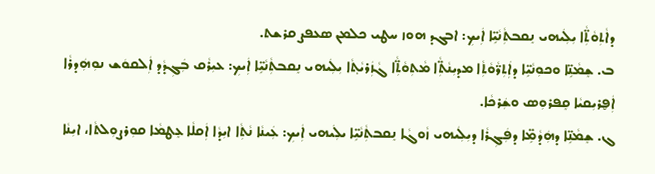ܕܐܵܬܼܘܵܬܼ̈ܵܐ ܝܼܠܲܝܗܝ ܢܸܩܒܬܼܵܢܵܝܹ̈ܐ ܐܲܝܟܼ: ܐܒܓܕ ܗܘܙ ܚܛܝ ܟܠܡܢ ܣܥܦܨ ܩܪܫܬ.
ܒ. ܫܸܡܵܢܹ̈ܐ ܘܟܘܼܢܵܝܹ̈ܐ ܕܐܲܬܼܪ̈ܵܘܵܬܼܵܐ ܡܕܝܼܢܵܬܼ̈ܵܐ ܡܵܬܼܘܵܬܼ̈ܵܐ ܓܵܙܲܪܝܵܬ݂ܵܐ ܝܼܠܲܝܗܝ ܢܸܩܒܬܼܵܢܵܝܹ̈ܐ ܐܲܝܟܼ: ܥܝܼܪܵܩ ܒܲܓܼܕܵܕ ܐܲܠܩܘܿܫ ܢܘܼܗܲܕܪܵܐ ܐܲܦ̮ܪܝܼܩܝܵܐ ܩܸܦܪܘܼܣ ܘܫܲܪܟܵܐ.
ܓ. ܫܸܡܵܢܹ̈ܐ ܕܗܲܕܵܡܹ̈ܐ ܕܦܲܓܼܪܵܐ ܕܝܼܠܲܝܗܝ ܙܵܘܓܵܐ ܢܸܩܒܬܼܵܢܵܝܹ̈ܐ ܝܠܲܝܗܝ ܐܲܝܟܼ: ܥܲܝܢܵܐ ܢܵܬܼܵܐ ܐܝܼܕܵܐ ܐܲܩܠܵܐ ܥܸܛܡܵܐ ܩܘܼܪܨܘܼܠܬܵܐ، ܐܝܼܢܵܐ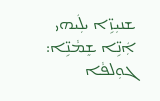ܫܢܝܼܙܹ̈ܐ ܝܠܲܝܗܝ ܐܲܢܹ̈ܐ ܫܸܡܵܢܹ̈ܐ: ܓܘܼܠܦܵܐ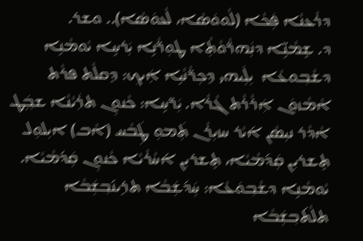ܕܪܵܥܢܵܐ ܦܲܟܵܐ (ܠܵܘܘܿܣܵܐ، ܠܵܥܘܿܣܵܐ).. ܘܫܪ.
ܕ. ܫܸܡܵܢܹ̈ܐ ܕܢܲܗܪ̈ܵܘܵܬܼܵܐ ܛܘܼܪ̈ܵܢܹܐ ܝܲܪܚܹܐ ܝܵܘܡܵܢܹܐ ܕܫܵܒ݂ܘܥܵܐ  ܝܼܠܲܝܗܝ ܕܸܟܼܪ̈ܵܢܵܝܹܐ ܐܲܝܟ݂: ܕܸܩܠܵܬ ܦܪܵܬ ܐܵܡܵܙܘܿܢ ܐܲܪܵܪܵܬ ܓܵܪܵܐ. ܝܲܪ̈ܚܹܐ: ܟܵܢܘܼܢ ܬܪܲܝܵܢܵܐ ܫܒ݂ܲܛ ܐܵܕܵܪ ܢܝܼܣܵܢ ܐ݇ܝܵܪ ܚܙܝܼܪܵܢ ܬܲܡܘܼ ܛܲܒܵܚ (ܐܵܒ) ܐܝܼܠܘܼܠ ܬܸܫܪܝܼܢ ܩܲܕ݇ܡܵܝܵܐ، ܬܸܫܪܝܼܢ ܐ݇ܚܵܪܵܝܵܐ ܟܵܢܘܼܢ ܩܲܕ݇ܡܵܝܵܐ. ܝܵܘܡܵܢܹܐ ܕܫܵܒ݂ܘܿܥܵܐ: ܚܲܕ݇ܫܲܒܵܐ ܬܪܹܝܢ݇ܒ݂ܫܲܒܵܐ ܬܠܵܬ݇ܒ݂ܫܲܒܵܐ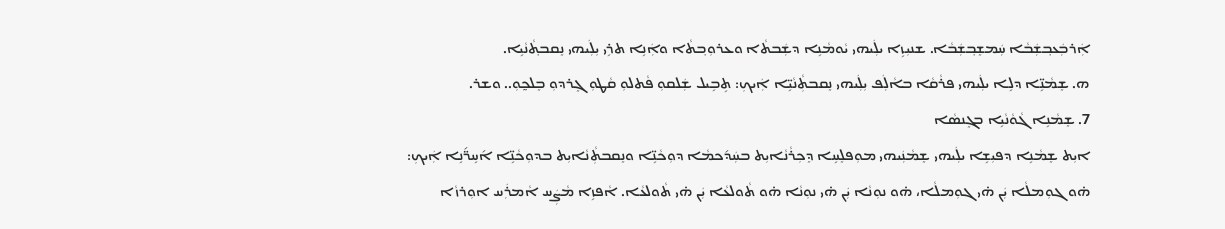ܐܲܪܒܲܥܒ݂ܫܲܒܵܐ ܚܲܡܫܸܒ݂ܫܲܒܵܐ. ܫܢܝܼܙܹܐ ܝܠܲܝܗܝ ܝܵܘܡܵܢܹܐ ܕܫܲܒܬܵܐ ܘܥܪܘܼܒ݂ܬܵܐ ܘܐܲܢܹܐ ܬܪܹܝ ܝܼܠܲܝܗܝ ܢܸܩܒܬ݂ܵܢܵܝܹܐ.
ܗ. ܫܸܡܵܢܹ̈ܐ ܕܠܹܐ ܝܠܲܝܗܝ ܦܪܵܩܵܐ ܒܐܵܠܲܦ ܝܼܠܲܝܗܝ ܢܸܩܒܬܼܵܢܵܝܹ̈ܐ ܐܲܝܟܼ: ܬܹܒܹܝܠ ܫܲܠܩܘܼ ܦܵܬܠܘܼ ܩܵܛܘܼ ܓܸܪܕܘܼ ܒܸܠܟ̰ܘܼ.. ܘܫܪ.
7. ܫܸܡܵܢܹܐ ܓܵܘܵܢܵܝܹܐ ܒܓܸܢܣܵܐ
ܐܝܼܬ ܫܸܡܵܢܹܐ ܕܦܝܼܫܹܐ ܝܠܲܝܗܝ ܫܸܡܵܢܲܝܗܝ ܡܘܼܦܠܸܚܹܐ ܕܸܟܼܪܵܢܵܐܝܼܬ ܒܚܲܕ݇ܟܡܵܐ ܕܘܼܟܵܢܹ̈ܐ ܘܢܸܩܒܬܼܵܢܵܐܝܼܬ ܒܕܘܼܟܵܢܹ̈ܐ ܐ݇ܚܹܪ̈݇ܢܹܐ ܐܲܝܟܼ: ܗ̇ܘ ܓܘܼܡܠܵܐ ܝܲܢ ܗ̇ܝ ܓܘܼܡܠܵܐ، ܗ̇ܘ ܢܘܼܢܵܐ ܝܲܢ ܗ̇ܝ ܢܘܼܢܵܐ ܗ̇ܘ ܬܵܘܠܥܵܐ ܝܲܢ ܗ̇ܝ ܬܵܘܠܥܵܐ. ܐܵܦܙܹܐ ܡܵܨܲܚ ܐܵܡܪܲܚ ܐܘܼܪܙܵܐ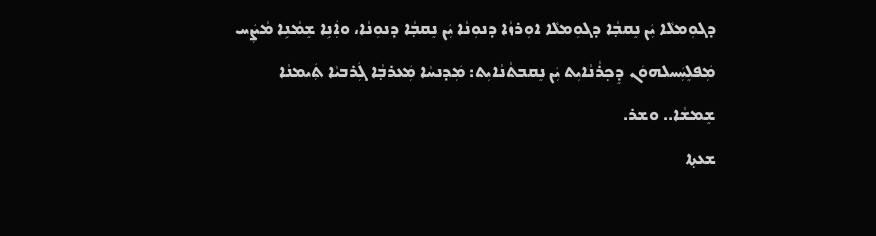ܕܓܘܼܡܠܵܐ ܝܲܢ ܢܸܩܒ݂ܵܐ ܕܓܘܼܡܠܵܐ ܐܘܼܪܙܵܐ ܕܢܘܼܢܵܐ ܝܲܢ ܢܸܩܒ݂ܵܐ ܕܢܘܼܢܵܐ، ܘܐܲܢܹܐ ܫܸܡܵܢܹܐ ܡܵܨܲܚ ܡܲܦܠܸܚܲܚܠܗܘܿܢ ܕܸܟ݂ܪܵܢܵܐܝܼܬ ܝܲܢ ܢܸܩܒܬܵܢܵܐܝܼܬ: ܡܲܕܢܚܵܐ ܡܲܥܪܒ݂ܵܐ ܓܲܪܒܝܵܐ ܬܲܝܡܢܵܐ ܫܸܡܫܵܐ.. ܘܫܪ.
ܫܥܬ݂ܐ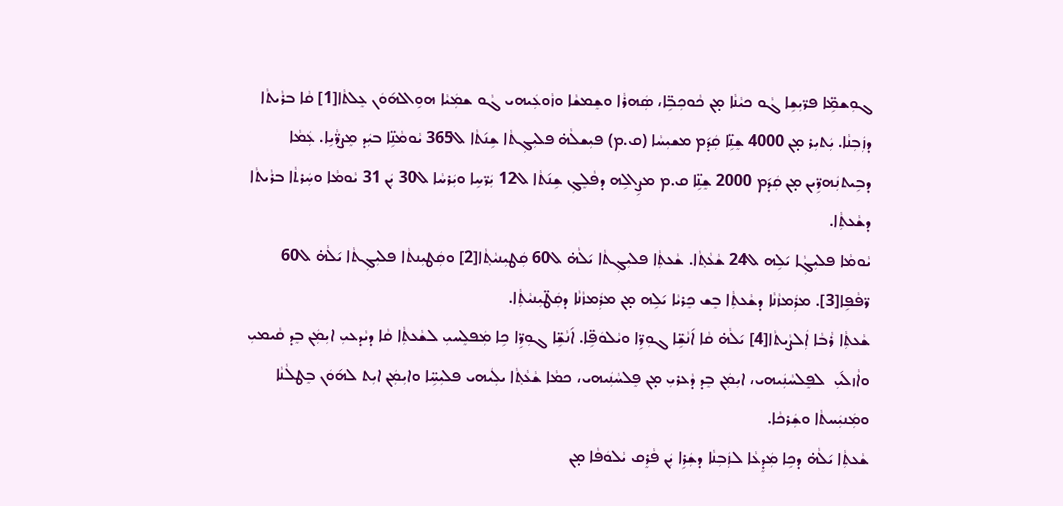ܓܘܼܫܡܹ̈ܐ ܦܪ̈ܝܼܫܹܐ ܓܵܘ ܟܝܵܢܵܐ ܡ̣ܢ ܟܵܘܟܼܒܹ̈ܐ، ܣܲܗܪܵܐ ܘܫܸܡܫܵܐ ܘܙܵܘܥܲܝܗܝ ܓܵܘ ܫܡܲܝܵܐ ܗܘܹܐܠܗ݇ܘܿܢ ܥܸܠܬܵܐ[1] ܩܵܐ ܒܪܵܝܬܵܐ ܕܙܲܒܼܢܵܐ. ܝܲܬܝܼܪ ܡ̣ܢ 4000 ܫܸܢܹ̈ܐ ܩܲܕ݇ܡ ܡܫܝܼܚܵܐ (ܩ.ܡ) ܦܝܼܫܠܵܗ̇ ܦܠܝܼܓܼܬܵܐ ܫܹܢ݇ܬܵܐ ܠ365 ܝܵܘܡܵܢܹ̈ܐ ܒܝܲܕ ܡܸܨܪ̈ܵܝܹܐ. ܥܲܡܵܐ ܕܒܹܝܬܢܲܗܪܹ̈ܝܢ ܡ̣ܢ ܩܲܕ݇ܡ 2000 ܫܸܢܹ̈ܐ ܩ.ܡ ܡܨܹܐܠܹܗ ܕܦܵܠܸܓܼ ܫܹܢ݇ܬܵܐ ܠ12 ܝܲܪ̈ܚܹܐ ܘܝܲܪܚܵܐ ܠ30 ܝܲܢ 31 ܝܵܘܡܵܐ ܘܚܲܪܬܵܐ ܒܪܵܝܬܵܐ ܕܫܵܥܬܼܵܐ.
ܝܵܘܡܵܐ ܦܠܝܼܓܼܵܐ ܝ݇ܠܹܗ ܠ24 ܫܵܥܵܬ݂ܵܐ. ܫܵܥܬܼܵܐ ܦܠܝܼܓܼܬܵܐ ܝ݇ܠܵܗ̇ ܠ60 ܩܲܛܝܼܢܝܵܬ݂ܵܐ[2] ܘܩܲܛܝܼܢܬܵܐ ܦܠܝܼܓܼܬܵܐ ܝ݇ܠܵܗ̇ ܠ60 ܪ̈ܦܵܦܹܐ[3]. ܡܪܲܡܙܵܢܵܐ ܕܫܵܥܬܼܵܐ ܒܸܫ ܟܸܪܝܵܐ ܝ݇ܠܹܗ ܡ̣ܢ ܡܪܲܡܙܵܢܵܐ ܕܩܲܛ̈ܝܼܢܝܵܬܼܵܐ.
ܫܵܥܬܼܵܐ ܪܵܒܵܐ ܐܲܠܨܵܝܬܵܐ[4] ܝ݇ܠܵܗ̇ ܩܵܐ ܐ݇ܢܵܫܹ̈ܐ ܓܘܼܪܹ̈ܐ ܘܝܵܠܘܿܦܹ̈ܐ. ܐ݇ܢܵܫܹ̈ܐ ܓܘܼܪܹ̈ܐ ܟܹܐ ܡܲܦܠܸܚܝܼ ܠܫܵܥܬܼܵܐ ܩܵܐ ܕܝܵܕܥܝܼ ܐܝܼܡܲܢ ܒܸܕ ܩܵܝܡܝܼ ܘܐܵܙܠ݇ܝܼ  ܠܦܸܠܚܵܢܲܝܗܝ، ܐܝܼܡܲܢ ܒܸܕ ܕܵܥܪܝܼ ܡ̣ܢ ܦܸܠܚܵܢܲܝܗܝ، ܟܡܵܐ ܫܵܥܵܬ݂ܵܐ ܝܠܲܝܗܝ ܦܠܝܼܚܹ̈ܐ ܘܐܝܼܡܲܢ ܐܝܼܬ ܠܗ݇ܘܿܢ ܒܸܛܠܵܢܵܐ ܘܡܲܢܝܲܚܬܵܐ ܘܫܲܪܟܵܐ.
ܫܵܥܬܼܵܐ ܝ݇ܠܵܗ̇ ܕܟܹܐ ܡܲܕܸܥܵܐ ܠܙܲܒܼܢܵܐ ܕܫܲܪܹܐ ܝܲܢ ܦܵܪܸܩ ܝܵܠܘܿܦܵܐ ܡ̣ܢ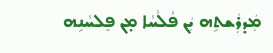ܡܲܕܪܲܫܬܹܗ ܝܲܢ ܦܵܠܵܚܵܐ ܡ̣ܢ ܦܸܠܚܵܢܹܗ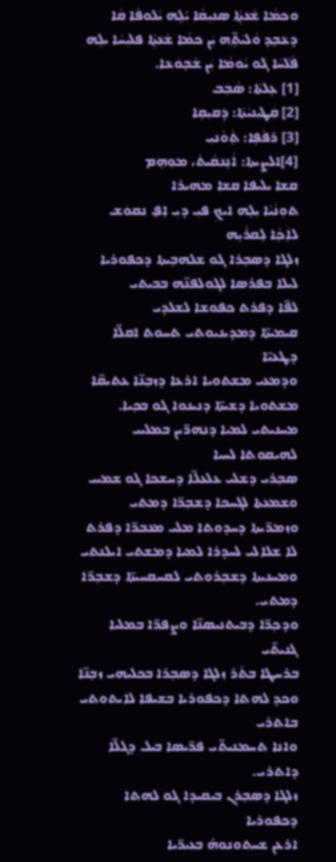ܘܟܡܵܐ ܫܵܥܵܬ݂ܵܐ ܣܢܝܼܩܵܐ ܝ݇ܠܹܗ ܝܵܠܘܦܵܐ ܩܵܐ ܕܥܵܒ݂ܸܕ ܘܵܠܝܵܬ݂ܹ̈ܗ ܝܲܢ ܟܡܵܐ ܫܵܥܵܬ݂ܵܐ ܦܠܝܼܚܵܐ ܝܠܹܗ ܦܵܠܵܚܵܐ ܓܵܘ ܝܵܘܡܵܐ ܝܲܢ ܫܵܒ݂ܘܿܥܵܐ.
[1] ܥܸܠܬܵܐ: ܣܵܒܲܒ
[2] ܩܲܛܝܼܢܝܵܬܵܐ: ܕܲܩܝܼܩܹܐ
[3] ܪܦܵܦܹܐ: ܬ݂ܵܘܵܢܝܼ
[4]ܐܠܨܝܬܐ: ܐܵܢܸܢܩܵܝܬܵ، ܡܘܼܗܸܡ
ܩܫܐ ܝܠܝܦܐ ܩܫܐ ܡܗܝܪܐ
ܬܘܼܢܵܝܵܐ ܝܼܠܹܗ ܐܝܟܼ ܦܝܼ ܕܝܼ ܐܸܦ̮ ܢܩܘܿܫ ܠܐܲܟ݂ܵܐ ܠܸܩܪܵܝܹܗ
ܙܠܓܐ ܕܣܒ݂ܪܐ ܓܘ ܫܠܗܒ݂ܝܬܐ ܕܟܦܘܪܝܐ
ܠܝܠܐ ܒܦܪܣܐ ܠܓܘܠܦܢ̈ܗ ܒܒܝܬܝ
ܠܦ̈ܐ ܕܦܪܬ ܟܦܘܫܐ ܠܫܠܕܝ
ܩܝܡܝܬ̈ܐ ܕܡܕܝܢܝܘܬܝ ܬܚܘܬ ܐܩܠ̈ܐ ܕܛܥܝ̈ܐ
ܘܕܡܥܝ ܡܫܬܘܝܐ ܐܪܥܐ ܕܙܒ݂ܢ̈ܐ ܥܬܝܩ̈ܐ
ܡܫܬܘܝܐ ܕܫܝܬ̈ܐ ܕܢܝܢܘܐ ܓܘ ܒܟ݂ܝܐ.
ܡܚܢܝܬܝ ܠܡܝܐ ܕܢܗܪ̈ܝܢ ܒܡܠܝܝ ܠܗܝܩܘܬܐ ܠܚܝܐ
ܣܒ݂ܪܝ ܕܫܠܝ ܥܠܥܠ̈ܐ ܕܚܫܟܐ ܓܘ ܫܡܝܝ
ܘܫܡܥܬܐ ܠܓܚܟܐ ܕܫܒ݂ܪ̈ܐ ܕܡܬܝ
ܘܙܡܪ̈ܝܬܐ ܕܚܕܘܬܐ ܡܠܝ ܡܥܒܪ̈ܐ ܕܦܪܬ
ܠܐ ܫܠܐܠܝ ܠܚܕܪܐ ܠܡܝܐ ܕܡܫܬܝ ܐܝܠܢܬܝ
ܘܡܚܢܝܬܐ ܕܫܒ݂ܪܘܬܝ ܠܩܚܩܚܝܬ̈ܐ ܕܫܒ݂ܪ̈ܐ ܕܡܬܝ.
ܘܕܟ݂ܪ̈ܐ ܕܒܝܬܢܝܣܢ̈ܐ ܘܨܦܪ̈ܐ ܒܡܠܝܐ ܓܢܝܬ̈ܝ
ܒܪܚܛܐ ܒܬ݇ܪ ܙܠܓܐ ܕܣܒ݂ܪܐ ܒܟܠܝܗܝ ܙܒ݂ܢ̈ܐ
ܘܟܕ ܠܗܬܐ ܕܟܦܘܪܝܐ ܒܫܝܦܐ ܠܐܝܬܘܬܝ ܒܐܬܪܝ
ܘܐܢܐ ܬܚܡܢܝܬ̈ܝ ܦܪ̈ܝܣܐ ܒܝܠ ܕܓܠ̈ܐ ܕܐܬܪܝ.
ܙܠܓܐ ܕܣܒ݂ܪܢ ܒܝܩܝܕܐ ܓܘ ܠܗܬܐ ܕܟܦܘܪܝܐ
ܐܪܥܢ ܫܚܬܘܢܘܗ̇ ܒܥܝܪ̈ܝܐ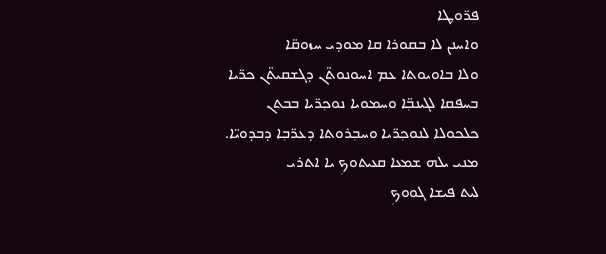ܦܪ̈ܘܛܐ
ܘܐܚܢܢ ܠܐ ܒܩܘܪܐ ܩܐ ܡܘܕܝ ܚܙܘܩ̈ܐ
ܘܠܐ ܒܐܘܝܘܬܐ ܥܡ ܐܚܘܢܘܬ̈ܢ ܕܓܫܩܝܬ̈ܢ ܟܪ̈ܝܐ
ܒܚܦܩܐ ܠܓܝܢܒ݂̈ܐ ܘܚܡܘܝܐ ܢܘܟ݂ܪ̈ܝܐ ܒܒܬܢ
ܟܠܟܘܠܐ ܠܢܘܟ݂ܪ̈ܝܐ ܘܚܒ݂ܪܘܬܐ ܕܥܪ̈ܒ݂ܐ ܕܒܕܘܝ̈ܐ.
ܡܢܝ ܝܠܗ ܫܡܥܐ ܩܥܝܬܘܟܼ ܝܐ ܐܬܪܝ
ܠܝܬ ܦܝܫܐ ܓܘܘܟܼ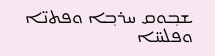ܫܒ݂ܘܩ ܚܪܒ݂ܐ ܘܦܬܢ̈ܐ
ܘܦܠܚ̈ܐ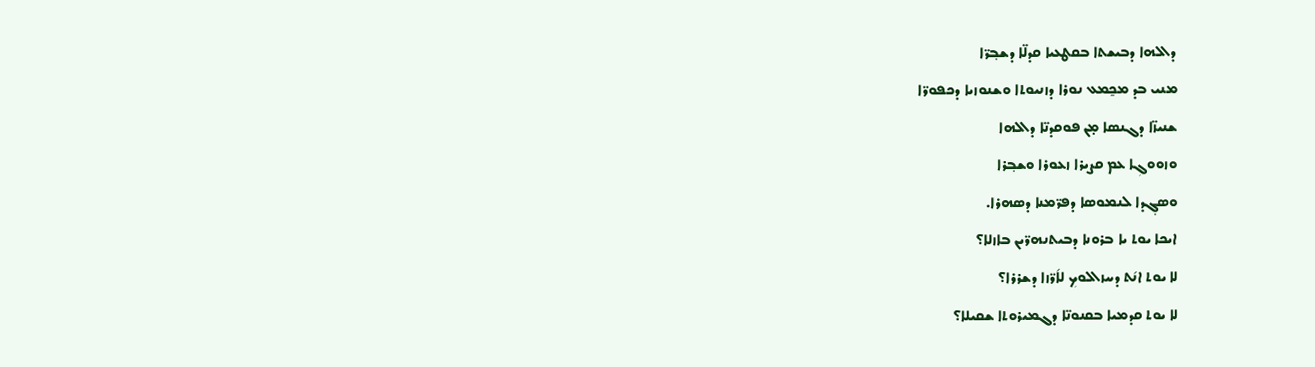ܕܐܠܗܐ ܕܒܝܫܬܐ ܒܩܛܥܝܐ ܩܕܠ̈ܐ ܕܫܒ݂ܪ̈ܐ
ܡܢܝ ܒܕ ܡܟ̰ܡܥ ܢܘܪܐ ܕܙܢܝܘܬܐ ܘܫܢܘܙܝܐ ܕܟܦܘܪ̈ܐ
ܫܢܝܙ̈ܐ ܕܓܢܣܐ ܡ̣ܢ ܦܘܩܕܢ̈ܐ ܕܐܠܗܐ
ܘܙܘܘܓܼܐ ܥܡ ܩܨܝܪܐ ܙܥܘܪܐ ܘܫܒ݂ܪܐ
ܘܣܓ݂ܕܐ ܠܢܡܘܣܐ ܕܦܪ̈ܡܢܐ ܕܣܗܪܐ.
ܐܝܟܐ ܝܘܬ ܝܐ ܒܪܘܢܐ ܕܒܝܬܢܗܪ̈ܝܢ ܒܐܙܠܐ؟
ܠܐ ܝܘܬ ܐܢ݇ܬ ܕܚܙܐܠܘܟܼ ܠܐ݇ܪ̈ܙܐ ܕܫܪܪܐ؟
ܠܐ ܝܘܬ ܩܕܡܝܐ ܒܩܢܘܢ̈ܐ ܕܓܡܝܪܘܬܐ ܫܩܝܠܐ؟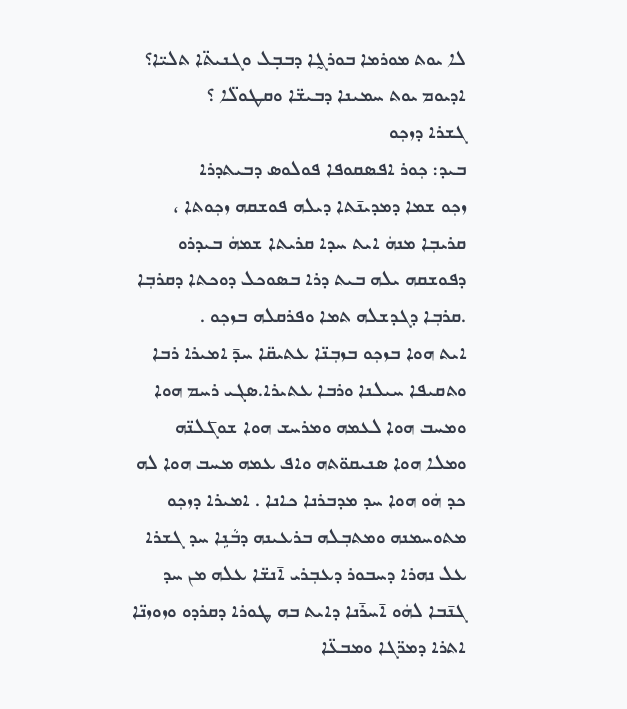ܠܐ ܝܘܬ ܡܘܪܡܐ ܒܘܪܓ̰ܐ ܕܒܒ݂ܠ ܘܓܢܝܬ̈ܐ ܬܠܝ̈ܐ؟
ܐܕܝܘܡ ܝܘܬ ܚܡܝܢܐ ܕܒܝܫ̈ܐ ܘܩܛܘܠ̈ܐ ؟
ܓܫܪܐ ܕܙܟ݂ܘ
ܒܝܕ: ܟܼܘܪ ܐܦܣܩܘܦܐ ܦܘܠܘܣ ܕܒܝܬܕܪܐ
ܙܟܼܘ ܫܡܐ ܕܡܕܝܢ̄ܬܐ ܕܝܠܗ ܦܘܫܩܗ ܙܟܼܘܬܐ ، ܩܪܝܒܼܐ ܡܢܗܿ ܐܝܬ ܚܕܐ ܩܪܝܬܐ ܫܡܗܿ ܒܝܕܪܘ ܕܦܘܫܩܗ ܝܠܗ ܒܝܬ ܕܪܐ ܒܣܘܟܠ ܕܘܟܬܐ ܕܩܪܒܼܐ .ܩܪܒܼܐ ܕܓܕܫܠܗ ܬܡܐ ܘܦܪܩܠܗ ܒܙܟܼܘ .
ܐܝܬ ܗܘܐ ܒܙܟܼܘ ܒܙܒܼܢ̈ܐ ܥܬܝܩ̈ܐ ܚܕ̄ ܐܡܝܪܐ ܪܒܐ ܘܬܩܝܦܐ ܚܝܠܢܐ ܘܪܒܐ ܥܬܝܪܐ.ܣܓܝ ܪܚܡ ܗܘܐ ܘܡܚܒ ܗܘܐ ܠܥܡܗ ܘܡܪܚܫ ܗܘܐ ܫܘܓ̄ܠܢ̈ܗ ܘܡܠܐ ܗܘܐ ܣܢܝܩܘ̈ܬܗ ܘܐܦ ܥܡܗ ܡܚܒ ܗܘܐ ܠܗ ܟܕ ܗܿܘ ܗܘܐ ܚܕ ܡܕܒܪܢܐ ܟܐܢܐ . ܐܡܝܪܐ ܕܙܟܼܘ ܡܬܘܚܡܢܗ ܘܡܬܒܼܠܗ ܒܪܥܝܢܗ ܕܒܵܢܹܐ ܚܕ ܓܫܪܐ ܥܠ ܢܗܪܐ ܕܚܒܘܪ ܕܥܒܼܪܝ ܐ̄ܢܫ̈ܐ ܥܠܗ ܡܢ ܚܕ ܓܢ̄ܒܐ ܠܗܿܘ ܐ̄ܚܪ̄ܢܐ ܕܐܝܬ ܒܗ ܜܘܪܐ ܕܩܪܕܘ ܘܙܘܙܢ̈ܐ ܐܬܪܐ ܕܡܪ̈ܓܐ ܘܡܒܥ̈ܐ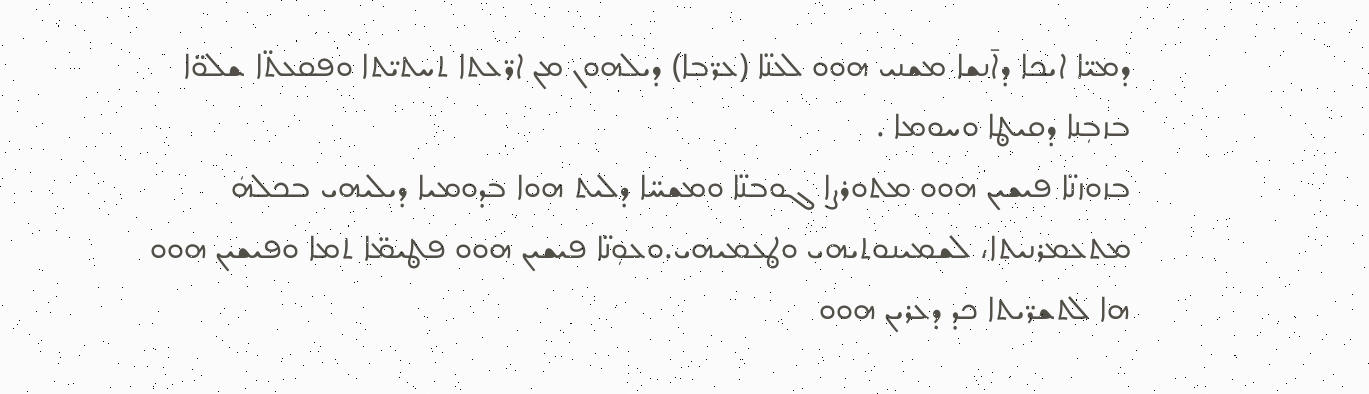ܕܡܝ̈ܐ ܐܝܟܐ ܕܐ̄ܢܫܐ ܡܫܢܝ ܗܘܘ ܠܥܢ̈ܐ (ܥܪ̈ܒܐ) ܕܝܠܗܘܢ ܡܢ ܐܪ̈ܥܬܐ ܬܚܬܝ̈ܬܐ ܘܦܩܥܬ̈ܐ ܫܠܘ̈ܐ ܒܙܒܼܢܐ ܕܩܝܜܐ ܘܚܘܡܐ .
ܒܙܘܙܢ̈ܐ ܦܝܫܝܢ ܗܘܘ ܡܬܘܪܨܐ ܓܘܒܢ̈ܐ ܘܡܫܚ̈ܐ ܕܠܝܬ ܗܘܐ ܒܕܘܡܝܐ ܕܝܠܝܗܝ ܒܟܠܗܿ ܡܬܥܡܪܢܝܬܐ، ܠܫܡܝܢܘܬܝܗܝ ܘܜܥܡܝܗܝ.ܘܥܘܼܢ̈ܐ ܦܝܫܝܢ ܗܘܘ ܦܜܝܡ̈ܐ ܬܡܐ ܘܦܝܫܝܢ ܗܘܘ ܗܐ ܠܬܫܪ̈ܝܬܐ ܟܕ ܕܥܪܝܢ ܗܘܘ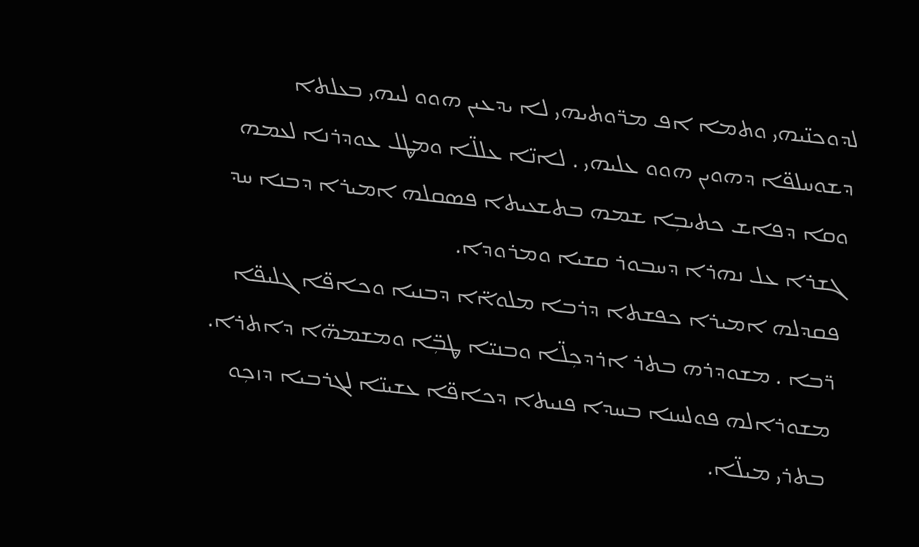ܠܕܘܟܢ̈ܝܗܝ ܘܬܡܐ ܐܦ ܡܪ̈ܘܬܝܗܝ ܠܐ ܝܕܥܝܢ ܗܘܘ ܠܝܗܝ ܒܥܠܬܐ ܕܫܘܚܠܦ̈ܐ ܕܗܘܝܢ ܗܘܘ ܥܠܝܗܝ . ܠܐܢ̈ܐ ܥܠܠ̈ܐ ܘܡܜܠ ܥܘܕܪܢܐ ܠܥܡܗ ܘܩܐ ܕܦܐܫ ܟܬܝܒܼܐ ܫܡܗ ܒܬܫܥܝܬܐ ܦܣܩܠܗ ܐܡܝܪܐ ܕܒܢܐ ܚܕ ܓܫܪܐ ܥܠ ܢܗܪܐ ܕܚܒܘܪ ܩܫܝܐ ܘܡܪܘܕܐ.
ܦܩܕܠܗ ܐܡܝܪܐ ܟܦܫܬܐ ܕܪܒܐ ܡܠܘܐ̈ܐ ܕܒܢܝܐ ܘܟܐܦ̈ܐ ܓܠܝܦ̈ܐ ܪ̈ܒܐ . ܡܫܘܕܪܗ ܒܬܪ ܐܪܕܟܼܠ̈ܐ ܘܒܢܝ̈ܐ ܜܒܼ̈ܐ ܘܡܫܡܗ̈ܐ ܕܐܬܪܐ.
ܡܫܘܪܐܠܗ ܦܘܠܚܢܐ ܒܚܕܐ ܦܢܝܬܐ ܕܟܐܦ̈ܐ ܥܫܝܢ̈ܐ ܠܓܪܒܝܐ ܕܙܟܼܘ ܒܬܪܝ ܡܝܠ̈ܐ.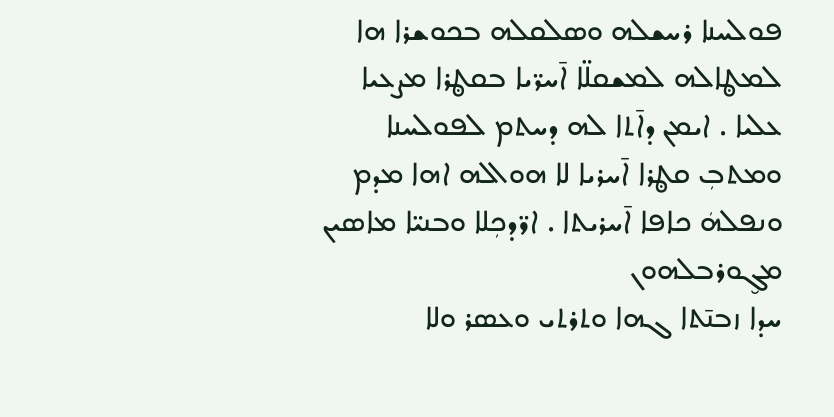ܦܘܠܚܢܐ ܪܚܫܠܗ ܘܣܠܩܠܗ ܒܟܘܫܪܐ ܗܐ ܠܡܜܐܠܗ ܠܡܫܩܠ̈ܐ ܐ̄ܚܪ̈ܝܐ ܒܩܜܪܐ ܡܨܥܝܐ ܥܠܝܐ . ܐܝܡܢ ܕܐ̄ܬܐ ܠܗ ܕܚܬܡ ܠܦܘܠܚܢܐ ܘܡܬܒܼ ܩܜܪܐ ܐ̄ܚܪܝܐ ܠܐ ܗܘܐܠܗ ܐܗܐ ܡܕܡ ܘܢܦܠܗܿ ܟܐܦܐ ܐ̄ܚܪܝܬܐ . ܐܪ̈ܕܟܼܠܐ ܘܒܢܝ̈ܐ ܡܐܣܝܢ ܡܓ̮ܘܪܒܠܗܘܢ
ܚܕܐ ܙܒܢ̄ܬܐ ܓܗܐ ܘܬܪܬܝ ܘܥܣܪ ܘܠܐ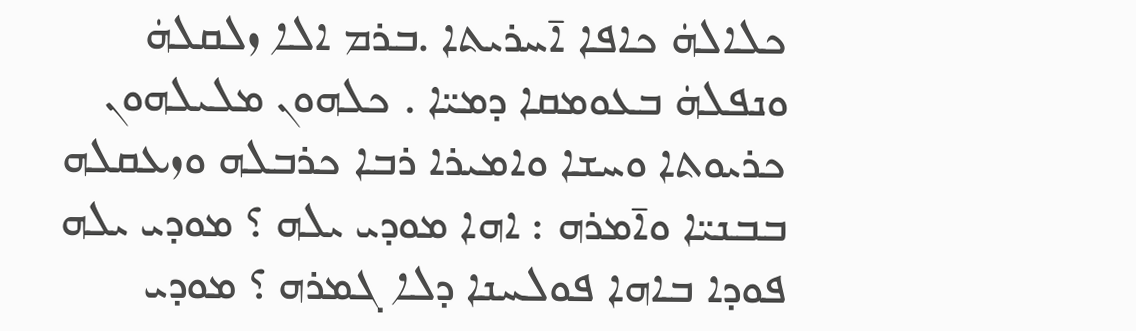ܟܠܐܠܗܿ ܟܐܦܐ ܐ̄ܚܪܝܬܐ .ܒܪܡ ܐܠܐ ܙܠܩܠܗܿ ܘܢܦܠܗܿ ܒܥܘܡܩܐ ܕܡܝ̈ܐ . ܟܠܗܘܢ ܡܠܝܠܗܘܢ ܟܪܝܘܬܐ ܘܚܫܐ ܘܐܡܝܪܐ ܪܒܐ ܟܪܒܠܗ ܘܙܥܩܠܗ ܒܒܢܝ̈ܐ ܘܐ̄ܡܪܗ : ܐܗܐ ܡܘܕܝ ܝܠܗ ؟ ܡܘܕܝ ܝܠܗ ܦܘܕܐ ܒܐܗܐ ܦܘܠܚܢܐ ܕܠܐ ܓܡܪܗ ؟ ܡܘܕܝ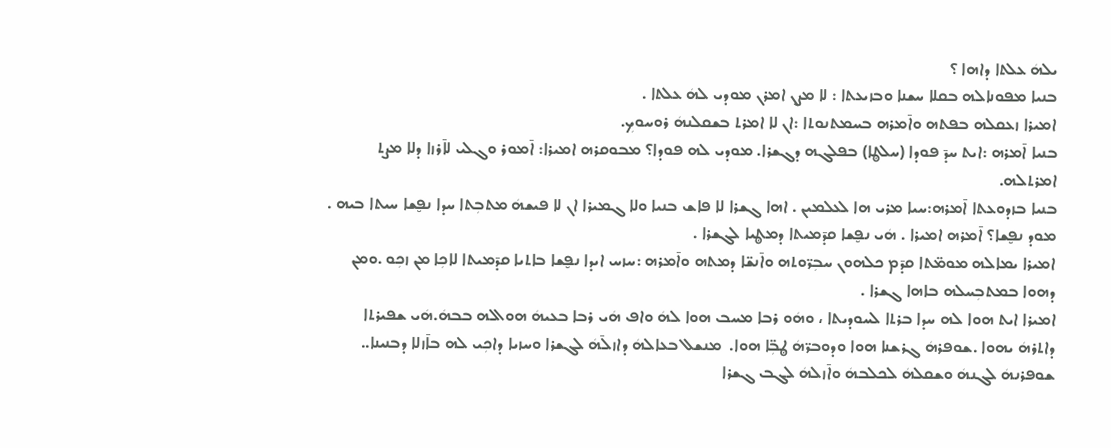ܝܠܗܿ ܥܠܬܐ ܕܐܗܐ ؟
ܒܢܝܐ ܡܦܘܢܐܠܗ ܒܩܠܐ ܚܫܢܐ ܘܒܙܝܥܬܐ : ܠܐ ܡܨܢ ܐܡܪܢ ܡܘܕܝ ܠܗܿ ܥܠܬܐ .
ܐܡܝܪܐ ܙܥܩܠܗ ܒܦܬܗ ܘܐ̄ܡܪܗ ܒܚܡܬܢܘܬܐ :ܐܢ ܠܐ ܐܡܪܬ ܒܫܩܠܢܗܿ ܪܘܚܘܟܼ.
ܒܢܝܐ ܐ̄ܡܪܗ :ܐܝܬ ܚܕ̄ ܦܘܕܐ (ܚܠܜܐ) ܒܦܠܓܗ ܕܓܫܪܐ. ܡܘܕܝ ܠܗ ܦܘܕܐ؟ ܡܒܘܩܪܗ ܐܡܝܪܐ: ܐ̄ܡܘܪ ܘܓܠܝ ܠܐ̄ܪܙܐ ܕܠܐ ܡܨܬ ܐܡܪܬܠܗ.
ܒܢܝܐ ܒܙܕܘܥܬܐ ܐ̄ܡܪܗ:ܚܝܐ ܡܪܝ ܗܐ ܠܥܠܡܝܢ . ܐܗܐ ܓܫܪܐ ܠܐ ܦܐܫ ܒܢܝܐ ܘܠܐ ܓܡܝܪܐ ܐܢ ܠܐ ܦܝܫܗܿ ܡܬܒܼܬܐ ܚܕܐ ܢܦ̮ܫܐ ܚܝܬܐ ܒܝܗ .
ܡܘܕ ܢܦ̮ܫܐ؟ ܐ̄ܡܪܗ ܐܡܝܪܐ . ܗܿܝ ܢܦ̮ܫܐ ܩܕ̄ܡܝܬܐ ܕܡܜܝܐ ܠܓܫܪܐ .
ܐܡܝܪܐ ܝܡܐܠܗ ܡܘܡ̈ܬܐ ܩܕ̄ܡ ܟܠܗܘܢ ܚܒܼܪ̈ܘܬܗ ܘܐ̄ܢܫ̈ܐ ܕܡܬܗ ܘܐ̄ܡܪܗ :ܚܙܚ ܐܝܕܐ ܢܦ̮ܫܐ ܒܐܬܝܐ ܩܕ̄ܡܝܬܐ ܠܐܟܼܐ ܡܢ ܙܟܼܘ .ܘܡܢ ܕܗܘܐ ܒܡܬܒܼܚܠܗ ܒܐܗܐ ܓܫܪܐ .
ܐܡܝܪܐ ܐܝܬ ܗܘܐ ܠܗ ܚܕܐ ܒܪܬܐ ܠܚܘܕܝܬܐ ، ܘܗܿܘ ܪܒܐ ܡܚܒ ܗܘܐ ܠܗܿ ܘܐܦ ܗܿܝ ܪܒܐ ܒܥܝܗܿ ܗܘܐܠܗ ܒܒܗܿ.ܗܿܝ ܫܦܝܪܬܐ ܕܐܬܪܗܿ ܝܗܘܐ .ܫܘܦܪܗܿ ܓܪܫܢܐ ܗܘܐ ܘܕܘܒܪ̈ܗܿ ܜܒܼ̈ܐ ܗܘܐ.  ܡܢܫܠ ܒܥܐܠܗܿ ܕܐܙܠ̄ܗܿ ܠܓܫܪܐ ܘܚܙܝܐ ܕܐܟܼܝ ܠܗ ܒܐ̄ܙܠܐ ܕܒܢܝܢܐ..
ܫܘܦܪܢܗܿ ܠܓܢܗܿ ܘܫܩܠܗܿ ܠܟܠܒܗܿ ܘܐ̄ܙܠܗܿ ܠܓܒ ܓܫܪܐ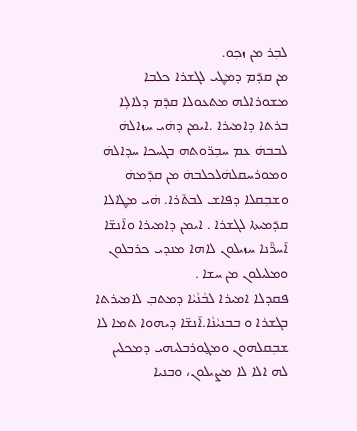ܠܒܼܪ ܡܢ ܙܟܼܘ.
ܡܢ ܩܕ̄ܡ ܕܡܜܝ ܠܓܫܪܐ ܟܠܒܐ ܡܫܘܪܐܠܗ ܡܬܥܘܠܐ ܩܕ̄ܡ ܕܠܐܠܹܐ ܒܪܬܐ ܕܐܡܝܪܐ .ܐܝܡܢ ܕܗܿܝ ܚܙܐܠܗܿ ܠܒܒܗܿ ܥܡ ܚܒܼܪ̈ܘܬܗ ܒܓܚܟܐ ܚܕܐܠܗܿ ܘܡܘܪܚܩܠܗܿܠܟܠܒܗܿ ܡܢ ܩܕ̄ܡܗܿ ܘܫܒܼܩܠܐ ܕܦܐܫ ܠܒܬ̄ܪܐ. ܗܿܝ ܡܜܐܠܐ ܩܕ̄ܡܝܬܐ ܠܓܫܪܐ . ܐܝܡܢ ܕܐܡܝܪܐ ܘܐ̄ܢܫ̈ܐ ܐ̄ܚܪ̈̄ܢܐ ܚܙܝܠܘܢ ܠܐܗܐ ܡܢܕܝ ܟܪܒܠܘܢ ܘܡܠܝܠܘܢ ܡܢ ܚܫܐ .
ܦܩܕܠܐ ܐܡܝܪܐ ܠܒܵܢܵܝܵܐ ܕܡܬܒܼ ܠܐܡܝܪܬܐ ܒܓܫܪܐ ܘ ܒܒܢܝܵܢܵܐ.ܐ̄ܢܫ̈ܐ ܕܝܗܘܐ ܬܡܐ ܠܐ ܫܒܼܩܠܗܘܢ ܘܡܓ̮ܘܪܒܠܝܗܝ ܕܡܟܠܝܢ ܠܗ ܐܠܐ ܠܐ ܡܨܝܠܘܢ، ܘܒܢܝܐ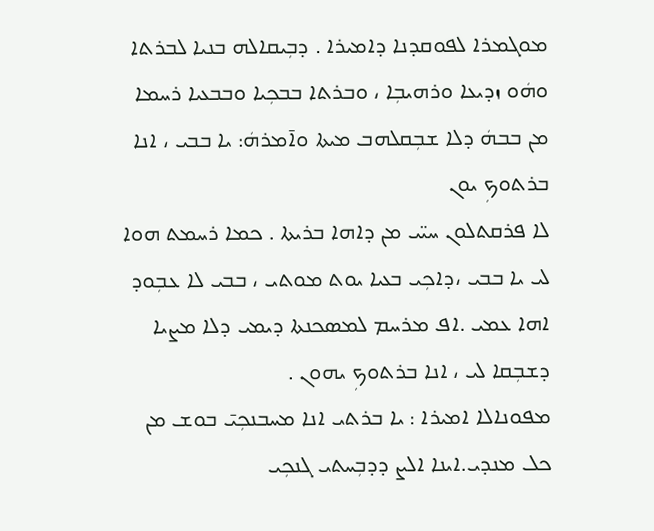ܡܘܓܡܪܐ ܠܦܘܩܕܢܐ ܕܐܡܝܪܐ . ܕܒܼܝܩܐܠܗ ܒܢܝܐ ܠܒܪܬܐ ܘܗܿܘ ܙܕܝܥܐ ܘܪܗܝܒܼܐ ، ܘܒܪܬܐ ܒܒܟܼܝܐ ܘܒܒܥܝܐ ܪܚܡܐ ܡܢ ܒܒܗܿ ܕܠܐ ܫܒܼܩܠܗܒ ܡܝܬܐ ܘܐ̄ܡܪܗܿ: ܝܐ ܒܒܝ ، ܐܢܐ ܒܪܬܘܟܼ ܝܘܢ
ܠܐ ܦܪܩܬܠܘܢ ܚܝ̈ܝ ܡܢ ܕܐܗܐ ܒܪܝܬܐ . ܟܡܐ ܪܚܡܬ ܗܘܐ ܠܝ ܝܐ ܒܒܝ ،ܕܐܟܼܝ ܒܥܝܐ ܝܘܬ ܡܘܬܝ ، ܒܒܝ ܠܐ ܥܒܼܘܕ ܐܗܐ ܥܡܝ .ܐܦ ܡܪܚܡ ܠܡܣܟܢܬܐ ܕܝܡܝ ܕܠܐ ܡܨܝܐ ܕܫܒܼܩܐ ܠܝ ، ܐܢܐ ܒܪܬܘܟܼ ܝܗܘܢ .
ܡܦܘܢܐܠܐ ܐܡܝܪܐ : ܝܐ ܒܪܬܝ ܐܢܐ ܡܚܒܢܟܼܝ̄ ܒܘܫ ܡܢ ܟܠ ܡܢܕܝ.ܐܝܢܐ ܐܠܨ ܕܕܒܼܚܬܝ ܓܢܟܼܝ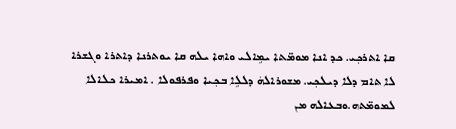ܩܐ ܐܬܪܟܼܝ. ܟܕ ܐܢܐ ܡܘܡ̈ܬܐ ܝܡܹܐܠܝ ܘܐܗܐ ܝܠܗ ܩܐ ܝܘܬܪܢܐ ܕܐܬܪܐ ܘܓܫܪܐ ܠܐ ܬܐܡ ܕܠܐ ܕܝܠܟܼܝ. ܡܫܘܪܐܠܗܿ ܕܠܠܹܐ ܒܟܼܝܐ ܘܦܪܦܘܠܐ . ܐܡܝܪܐ ܟܠܐܠܐ ܠܡܘܡ̈ܬܗ.ܘܒܥܐܠܗ ܡܢ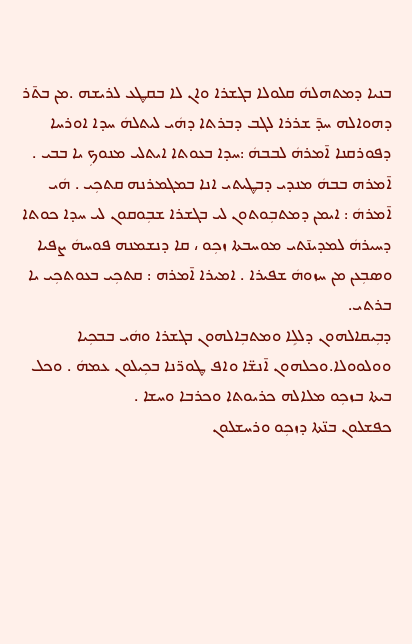ܒܢܝܐ ܕܡܬܗܠܗܿ ܩܠܘܠܐ ܒܓܫܪܐ ܘܐܢ ܠܐ ܒܩܜܥ ܠܪܝܫܗ .ܡܢ ܒܬ̄ܪ ܕܗܘܐܠܗ ܚܕ̄ ܫܪܪܐ ܠܓܒ ܕܒܪܬܐ ܕܗܿܝ ܠܝܬܠܗܿ ܚܕܐ ܐܘܪܚܐ ܕܦܘܪܩܢܐ ܐ̄ܡܪܗܿ ܠܒܒܗܿ :ܚܕܐ ܒܥܘܬܐ ܐܝܬܠܝ ܡܢܘܟܼ ܝܐ ܒܒܝ . ܐ̄ܡܪܗ ܒܒܗܿ ܡܢܕܝ ܕܒܜܝܬܝ ܐܢܐ ܒܡܓܡܪܢܗ ܩܬܟܼܝ . ܗܿܝ ܐ̄ܡܪܗܿ : ܐܝܡܢ ܕܡܬܒܼܘܬܘܢ ܠܝ ܒܓܫܪܐ ܫܒܼܘܩܘܢ ܠܝ ܚܕܐ ܟܘܬܐ ܕܚܝܪܗܿ ܠܡܕܝܢ̄ܬܝ ܡܘܚܒܬܐ ܙܟܼܘ ، ܩܐ ܕܢܫܡܢܗ ܦܘܚܗܿ ܨܦܝܐ ܘܣܒܼܥܢ ܡܢ ܚܙܘܗܿ ܫܦܝܪܐ . ܐܡܝܪܐ ܐ̄ܡܪܗ : ܩܬܟܼܝ ܒܥܘܬܟܼܝ ܝܐ ܒܪܬܝ.
ܕܒܼܝܩܐܠܗܘܢ ܕܠܠܹܐ ܘܡܬܒܼܐܠܗܘܢ ܒܓܫܪܐ ܘܗܿܝ ܒܒܟܼܝܐ ܘܘܠܘܘܠܐ.ܘܟܠܗܘܢ ܐ̄ܢܫ̈ܐ ܘܐܦ ܜܘܪ̈ܢܐ ܒܟܼܝܠܘܢ ܥܡܗܿ . ܘܟܠ ܒܝܬܐ ܒܙܟܼܘ ܡܠܐܠܗ ܟܪܝܘܬܐ ܘܟܪܒܐ ܘܚܫܐ .
ܟܦܫܠܘܢ ܒܢ̈ܬܐ ܕܙܟܼܘ ܘܪܚܫܠܘܢ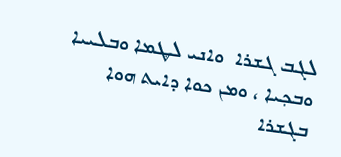ܠܓܒ ܓܫܪܐ  ܘܐܢܝ ܠܜܡܐ ܘܒܠܝܝܐ ܘܒܟܼܝܐ ، ܘܡܢ ܟܘܐ ܕܐܝܬ ܗܘܐ ܒܓܫܪܐ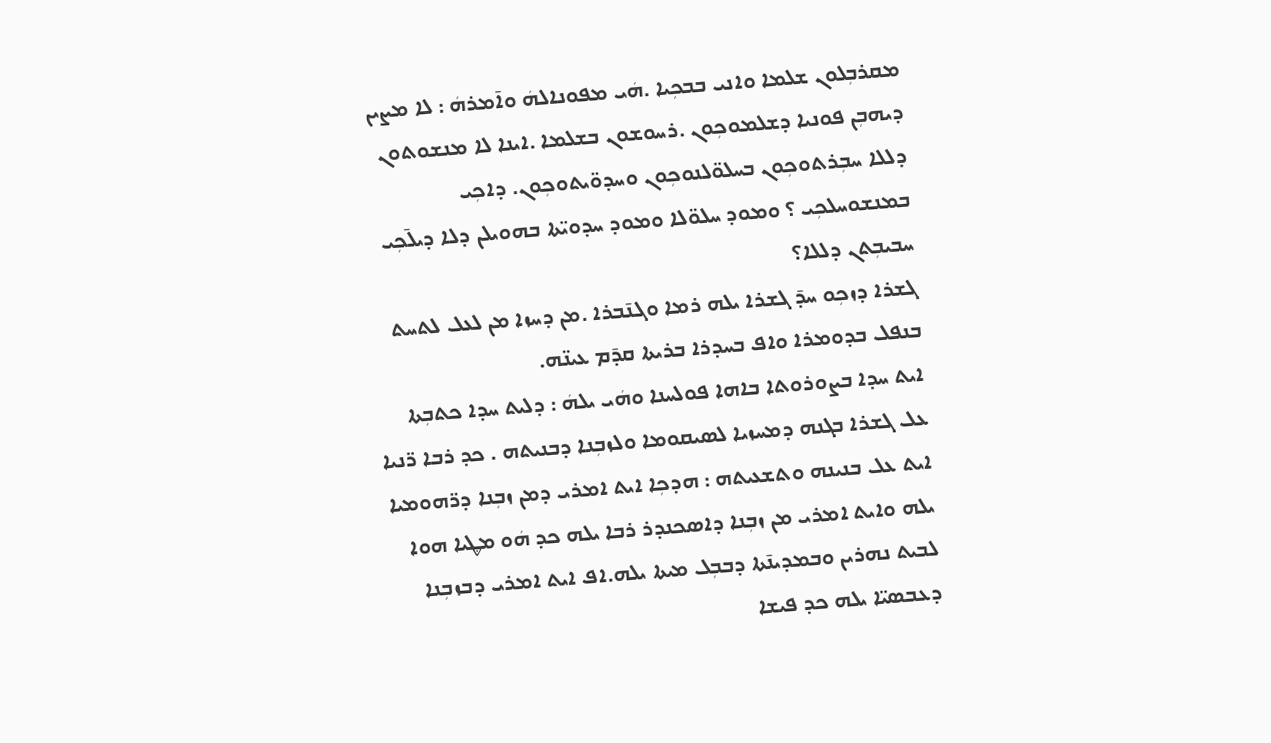ܡܩܪܒܼܠܘܢ ܫܠܡܐ ܘܐܢܝ ܒܒܟܼܝܐ .ܗܿܝ ܡܦܘܢܐܠܗܿ ܘܐ̄ܡܪܗܿ : ܠܐ ܡܨܝܢ ܕܝܗܒܼܢ ܦܘܢܝܐ ܕܫܠܡܘܟܼܘܢ .ܪܚܘܫܘܢ ܒܫܠܡܐ .ܐܝܢܐ ܠܐ ܡܢܫܘܬܘܢ ܕܠܠܐ ܚܒܼܪܬܘܟܼܘܢ ܒܚܠܘ̈ܠܢܘܟܼܘܢ ܘܚܕܘ̈ܝܬܘܟܼܘܢ. ܕܐܟܼܝ ܒܡܢܫܘܚܠܟܼܝ ؟ ܘܡܘܕ ܚܠܘ̈ܠܐ ܘܡܘܕ ܚܕܘܝ̈ܬܐ ܒܗܘܝܠܢ ܕܠܐ ܕܝܠ̄ܟܼܝ ܚܒܝܒܼܬܢ ܕܠܠܐ؟
ܓܫܪܐ ܕܙܟܼܘ ܚܕ̄ ܓܫܪܐ ܝܠܗ ܪܡܐ ܘܓܢ̄ܒܪܐ .ܡܢ ܕܚܙܐ ܡܢ ܠܥܠ ܠܬܚܬ ܒܢܦܠ ܒܕܘܡܪܐ ܘܐܦ ܒܚܕܪܐ ܒܪܝܬܐ ܩܕ̄ܡ ܥܝܢ̈ܗ.
ܐܝܬ ܚܕܐ ܒܨܘܪܘܬܐ ܒܐܗܐ ܦܘܠܚܢܐ ܘܗܿܝ ܝܠܗܿ : ܕܠܝܬ ܚܕܐ ܟܬܒܼܬܐ ܥܠ ܓܫܪܐ ܒܓܢܗ ܕܡܚܙܝܐ ܠܣܝܩܘܡܐ ܘܠܙܒܼܢܐ ܕܒܢܝܬܗ . ܟܕ ܪܒܐ ܪ̈ܢܝܐ ܐܝܬ ܥܠ ܒܢܝܢܗ ܘܬܫܥܝܬܗ : ܗܕܟܼܐ ܐܝܬ ܐܡܪܝ ܕܡܢ ܙܒܼܢܐ ܕܪ̈ܗܘܡܝܐ ܝܠܗ ܘܐܝܬ ܐܡܪܝ ܡܢ ܙܒܼܢܐ ܕܐܣܟܢܕܪ ܪܒܐ ܝܠܗ ܟܕ ܗܿܘ ܡܜܝܐ ܗܘܐ ܠܒܝܬ ܢܗܪܝܢ ܘܒܡܕܝܢ̄ܬܐ ܕܒܒܼܠ ܡܝܬܐ ܝܠܗ.ܐܦ ܐܝܬ ܐܡܪܝ ܕܒܙܒܼܢܐ ܕܥܒܣܝ̈ܐ ܝܠܗ ܟܕ ܦܝܫܐ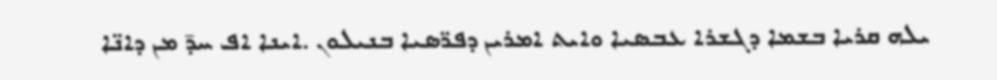ܝܠܗ ܩܪܝܐ ܒܫܡܐ ܕܓܫܪܐ ܥܒܣܝܐ ܘܐܝܬ ܐܡܪܝܢ ܕܦܪ̈ܣܝܐ ܒܢܝܠܘܢ .ܐܝܢܐ ܐܦ ܚܕ̄ ܡܢ ܕܐܢ̈ܐ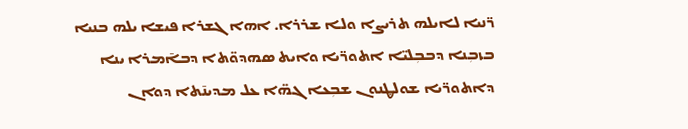ܪ̈ܢܝܐ ܠܐܝܠܗ ܬܪܝܨܐ ܘܠܐ ܫܪܪܐ. ܐܗܐ ܓܫܪܐ ܦܝܫܐ ܝܠܗ ܒܢܝܐ ܒܙܒܼܢܐ ܕܒܒܼܠܝ̈ܐ ܐܬܘܪ̈ܝܐ ܘܐܝܬ ܣܗܕܘ̈ܬܐ ܕܒܐ̄ܡܪܐ ܝܢܐ ܕܐܬܘܪ̈ܝܐ ܫܘܠܜܢܘܢ ܫܒܼܥܐ ܓܗ̈ܐ ܥܠ ܡܕܝܢ̄ܬܐ ܕܘܐܢ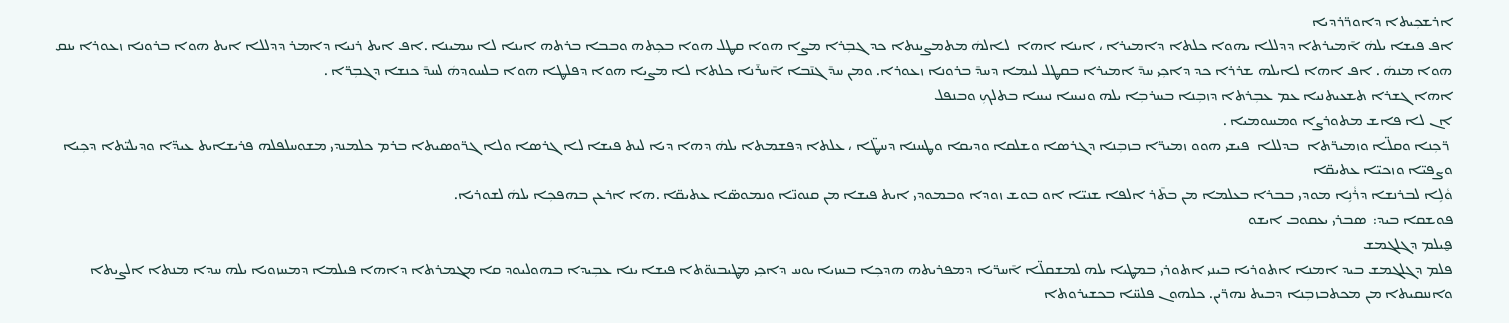ܐܪܫܟܼܝܬܐ ܕܐܘܪ̈ܪܕܝܐ
ܐܦ ܦܝܫܐ ܝܠܗܿ ܐ̄ܡܝܪܬܐ ܕܕܠܠܐ ܝܗܘܐ ܟܠܬܐ ܕܐܡܝܪܐ ، ܐܝܢܐ ܐܗܐ  ܠܐܠܗܿ ܡܬܡܨܝܢܬܐ ܟܕ ܓܒܼܪܐ ܡܨܐ ܗܘܐ ܩܜܠ ܗܘܐ ܒܟܼܬܗ ܘܒܒܐ ܒܪܬܗ ܐܝܢܐ ܠܐ ܚܡܝܢܐ .ܐܦ ܐܝܬ ܪܢܝܐ ܕܐܡܪ ܕܕܠܠܐ ܐܝܬ ܗܘܐ ܒܪܘܢܐ ܙܥܘܪܐ ܝܢܩ ܗܘܐ ܡܢܗܿ . ܐܦ ܐܗܐ ܠܐܝܠܗ ܫܪܪܐ ܟܕ ܕܐܟܼܝ ܚܕ̄ ܐܡܝܪܐ ܒܩܜܠ ܠܝܡܐ ܕܚܕ̄ ܒܪܘܢܐ ܙܥܘܪܐ. ܘܡܢ ܚܕ̄ ܓܢ̄ܒܐ ܐ̄ܚܪ̄ܢܐ ܟܠܬܐ ܠܐ ܡܨܝܐ ܗܘܐ ܕܦܠܜܐ ܗܘܐ ܒܠܚܘܕܗܿ ܠܚܕ̄ ܟܢܫܐ ܕܓܒܼܪ̈ܐ .
ܐܗܐ ܓܫܪܐ ܬܫܥܝܬܢܝܐ ܥܡ ܥܒܼܪܬܐ ܕܙܒܼܢܐ ܒܚܪܒܼܐ ܝܠܗ ܘܢܝܚܐ ܢܝܚܐ ܒܬܠܟܼ ܘܒܢܦܠ
ܐܢ ܠܐ ܦܐܫ ܡܬܘܪܨܐ ܘܡܚܘܡܝܐ .
 ܪ̈ܟܼܢܐ ܘܩܠ̈ܐ ܘܙܡܝܪ̈ܬܐ  ܒܕܠܠܐ  ܦܝܫܝ ܗܘܘ ܙܡܝܪ̈ܐ ܒܙܒܼܢܐ ܕܓܪܣܐ ܘܫܠܩܐ ܘܕܝܩܐ ܘܜܚܢܐ ܕܚܜ̈ܐ ، ܥܠܬܐ ܕܦܫܡܬܐ ܝܠܗܿ ܕܗܐ ܕܝܐ ܠܝܬ ܦܝܫܐ ܠܐ ܓܪܣܐ ܘܠܐ ܓܪ̈ܘܣܝܬܐ ܒܪܡ ܟܠܡܢܕܝ ܡܫܘܚܠܦܠܗ ܦܪܝܫܐܝܬ ܥܝܕ̈ܐ ܘܕܝܠܝ̈ܬܐ ܕܟܼܝܐ ܘܨܦܝ̈ܐ ܘܙܟܝ̈ܐ ܥܬܝܩ̈ܐ
ܘܵܠܹܐ ܠܒܪܢܫܐ ܕܪܵܢܹܐ ܡܘܕܝ ܒܒܪܐ ܒܥܠܡܐ ܡܢ ܒܬ̄ܪ ܐܠܦܐ ܫܢܝ̈ܐ ܐܘ ܒܘܫ ܙܘܕܐ ܘܒܡܘܕܝ ܐܝܬ ܦܝܫܐ ܡܢ ܩܢܘܢ̈ܐ ܘܢܡܘܣ̈ܐ ܥܬܝܩ̈ܐ .ܗܐ ܐܪܥܢ ܒܗܦܟܼܐ ܝܠܗܿ ܠܫܘܪܝܐ.
ܦܘܫܩܐ ܒܝܕ:  ܣܒܪܝ ܝܥܩܘܒ ܐܝܫܘ
ܦ̮ܝܠܡ ܕܓܠܓܡܫ
ܦܠܡ ܕܓܠܓܡܫ ܒܝܕ ܐܡܢܐ ܐܬܘܪܝܐ ܒܝܢܝ ܐܬܘܪܝ ܒܡܜܝܐ ܝܠܗ ܠܡܫܩܠ̈ܐ ܐ̄ܚܪ̈ܝܐ ܕܡܦܪܝܬܗ ܗܕܟܼܐ ܒܚܙܝܐ ܝܘܚ ܕܐܟܼܝ ܡܜܝܒܢܘ̈ܬܐ ܦܝܫܐ ܝܢܐ ܥܒܼܝܕܐ ܒܗܘܠܝܘܕ ܩܐ ܡܓܡܪܬܐ ܕܐܗܐ ܦܝܠܡܐ ܕܡܚܙܘܝܐ ܝܠܗ ܚܕܐ ܡܢܬܐ ܐܠܨܝܬܐ ܘܐܢܢܩܝܬܐ ܡܢ ܡܟܬܒܙܒܼܢܐ ܕܒܝܬ ܢܗܪ̈ܝܢ. ܟܠܗܘܢ ܦܠܚ̈ܐ ܒܟܫܝܪܘܬܐ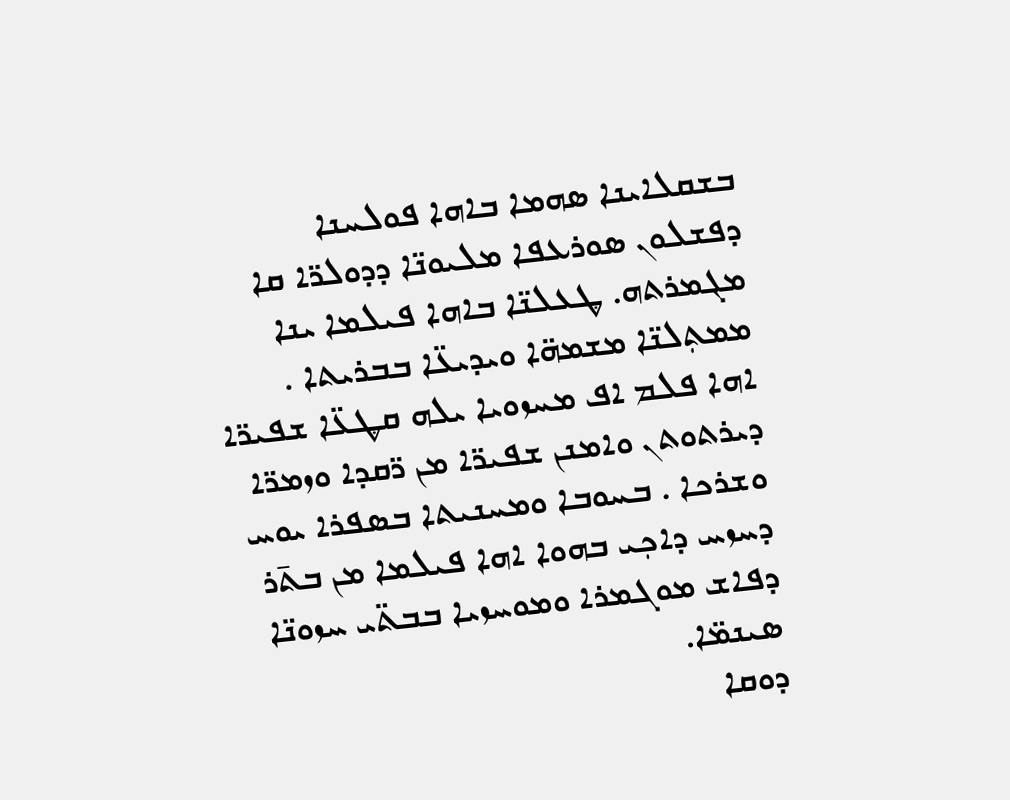ܒܫܩܠܐܝܢܐ ܣܗܡܐ ܒܐܗܐ ܦܘܠܚܢܐ  ܕܦܫܠܘܢ ܣܘܪܥܦܐ ܡܠܝܘܢ̈ܐ ܕܕܘܠܪ̈ܐ ܩܐ ܡܓܡܪܬܗ. ܜܥܠܢ̈ܐ ܒܐܗܐ ܦܝܠܡܐ ܝܢܐ ܡܡܬܼܠܢ̈ܐ ܡܫܡܗ̈ܐ ܘܝܕܝܥ̈ܐ ܒܒܪܝܬܐ .
ܐܗܐ ܦܠܡ ܐܦ ܡܚܙܘܝܐ ܝܠܗ ܩܜܥ̈ܐ ܫܦܝܪ̈ܐ ܕܝܪܬܘܬܢ ܘܐܡܢܢ ܫܦܝܪ̈ܐ ܡܢ ܪ̈ܩܕܐ ܘܙܡܪ̈ܐ ܘܫܪܟܐ . ܒܚܘܒܐ ܘܡܚܢܝܬܐ ܒܣܦܪܐ ܝܘܚ ܕܚܙܚ ܕܐܟܼܝ ܒܗܘܐ ܐܗܐ ܦܝܠܡܐ ܡܢ ܒܬ̄ܪ ܕܦܐܫ ܡܘܓܡܪܐ ܘܡܘܚܙܝܐ ܒܒܬ̈ܝ ܚܙܘܢ̈ܐ ܣܝܢܡ̈ܐ.
ܕܘܩܐ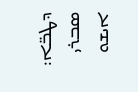ܕܛܒ̈ܐ: ܣܒܪܝ ܐܝܫܘ